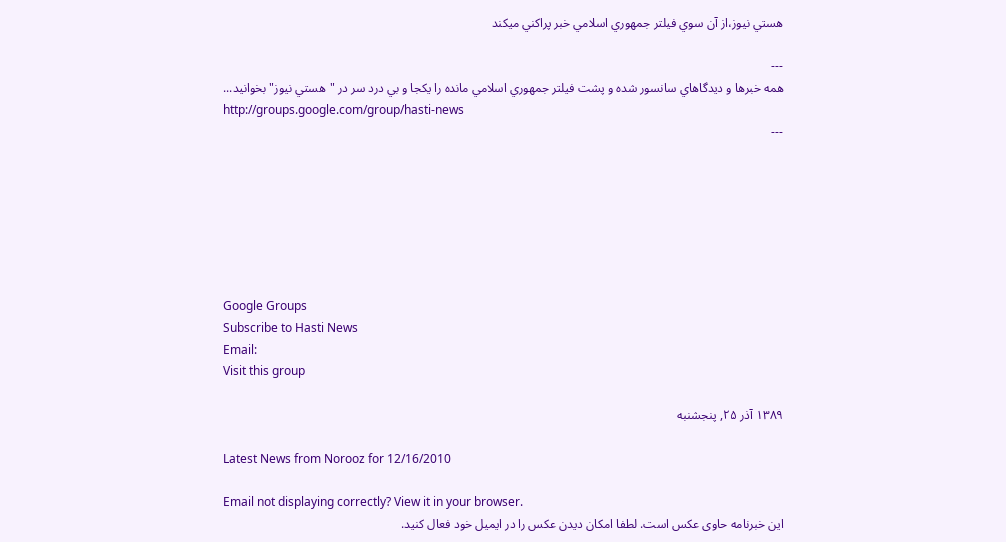هستي نيوز،از آن سوي فيلتر جمهوري اسلامي خبر پراكني ميكند

---
همه خبرها و ديدگاهاي سانسور شده و پشت فيلتر جمهوري اسلامي مانده را يكجا و بي درد سر در "هستي نيوز" بخوانيد...
http://groups.google.com/group/hasti-news
---







Google Groups
Subscribe to Hasti News
Email:
Visit this group

۱۳۸۹ آذر ۲۵, پنجشنبه

Latest News from Norooz for 12/16/2010

Email not displaying correctly? View it in your browser.
این خبرنامه حاوی عکس است. لطفا امکان دیدن عکس را در ایمیل خود فعال کنید.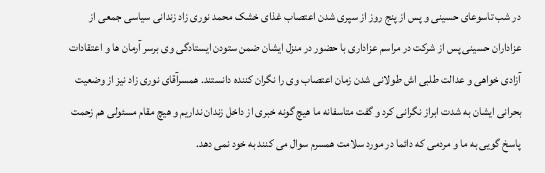در شب تاسوعای حسینی و پس از پنج روز از سپری شدن اعتصاب غذای خشک محمد نوری زاد زندانی سیاسی جمعی از عزاداران حسینی پس از شرکت در مراسم عزاداری با حضور در منزل ایشان ضمن ستودن ایستادگی وی برسر آرمان ها و اعتقادات آزادی خواهی و عدالت طلبی اش طولانی شدن زمان اعتصاب وی را نگران کننده دانستند. همسرآقای نوری زاد نیز از وضعیت بحرانی ایشان به شدت ابراز نگرانی کرد و گفت متاسفانه ما هیچ گونه خبری از داخل زندان نداریم و هیچ مقام مسئولی هم زحمت پاسخ گویی به ما و مردمی که دائما در مورد سلامت همسرم سوال می کنند به خود نمی دهد.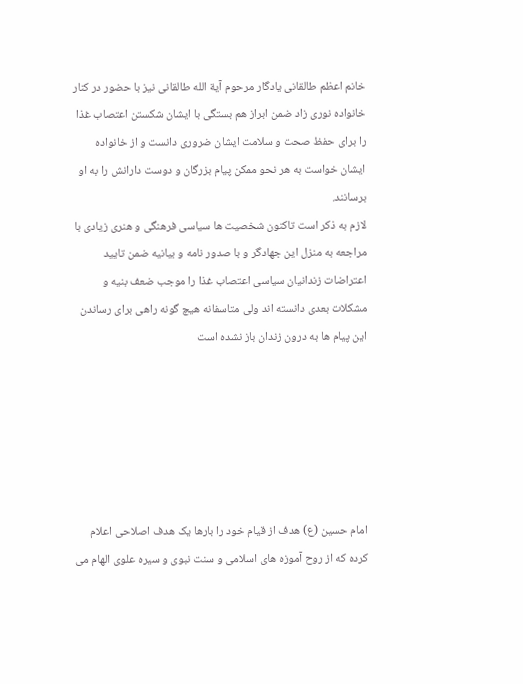خانم اعظم طالقانی یادگار مرحوم آیة الله طالقانی نیز با حضور در کنار خانواده نوری زاد ضمن ابراز هم بستگی با ایشان شکستن اعتصاب غذا را برای حفظ صحت و سلامت ایشان ضروری دانست و از خانواده ایشان خواست به هر نحو ممکن پیام بزرگان و دوست دارانش را به او برسانند.
لازم به ذکر است تاکنون شخصیت ها سیاسی فرهنگی و هنری زیادی با مراجعه به منزل این جهادگر و با صدور نامه و بیانیه ضمن تایید اعتراضات زندانیان سیاسی اعتصاب غذا را موجب ضعف بنیه و مشکلات بعدی دانسته اند ولی متاسفانه هیچ گونه راهی برای رساندن این پیام ها به درون زندان باز نشده است






امام حسین (ع) هدف از قیام خود را بارها یک هدف اصلاحی اعلام کرده که از روح آموزه های اسلامی و سنت نبوی و سیره علوی الهام می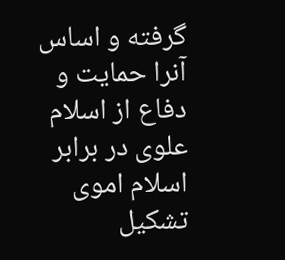گرفته و اساس آنرا حمایت و دفاع از اسلام علوی در برابر اسلام اموی تشکیل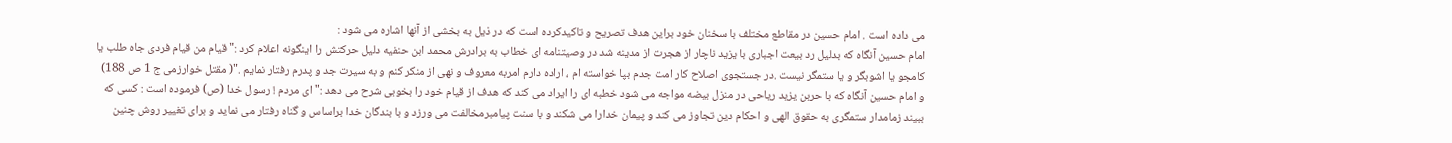می داده است . امام حسین در مقاطع مختلف با سخنان خود براین هدف تصریح و تاکیدکرده است که در ذیل به بخشی از آنها اشاره می شود :
امام حسین آنگاه که بدلیل رد بیعت اجباری با یزید ناچار از هجرت از مدینه شد در وصیتنامه ای خطاب به برادرش محمد ابن حنفیه دلیل حرکتش را اینگونه اعلام کرد :" قیام من قیام فردی جاه طلب یا کامجو یا اشوبگر و یا ستمگر نیست .در جستجوی اصلاح کار امت جدم بپا خواسته ام ، اراده دارم امربه معروف و نهی از منکر کنم و به سیرت جد و پدرم رفتار نمایم ."( مقتل خوارزمی ج 1 ص 188)
و امام حسین آنگاه که با حربن یزید ریاحی در منزل بیضه مواجه می شود خطبه ای را ایراد می کند که هدف از قیام خود را بخوبی شرح می دهد :" ای مردم ! رسول خدا (ص) فرموده است : کسی که ببیند زمامدار ستمگری به حقوق الهی و احکام دین تجاوز می کند و پیمان خدارا می شکند و با سنت پیامبرمخالفت می ورزد و با بندگان خدا براساس و گناه رفتار می نماید و برای تغییر روش چنین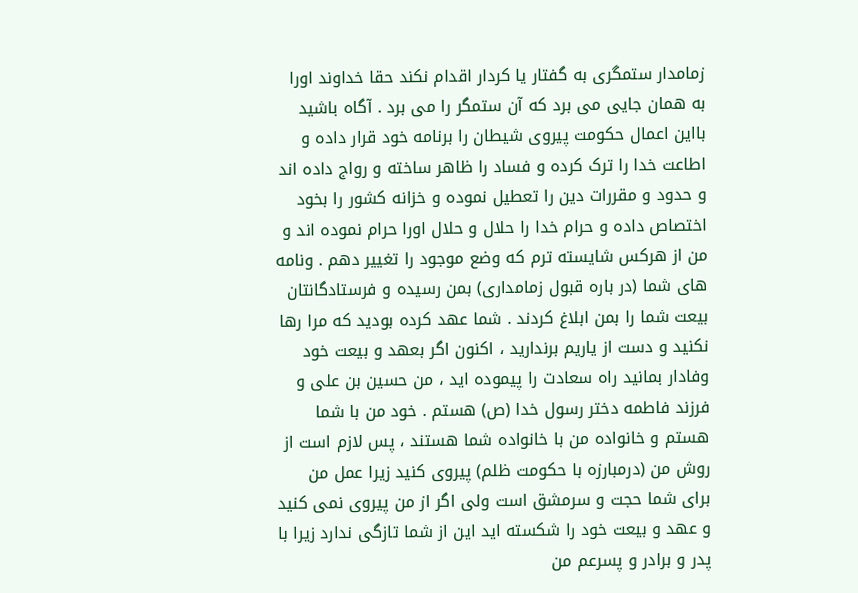زمامدار ستمگری به گفتار یا کردار اقدام نکند حقا خداوند اورا به همان جایی می برد که آن ستمگر را می برد . آگاه باشید بااین اعمال حکومت پیروی شیطان را برنامه خود قرار داده و اطاعت خدا را ترک کرده و فساد را ظاهر ساخته و رواج داده اند و حدود و مقررات دین را تعطیل نموده و خزانه کشور را بخود اختصاص داده و حرام خدا را حلال و حلال اورا حرام نموده اند و من از هرکس شایسته ترم که وضع موجود را تغییر دهم . ونامه های شما (در باره قبول زمامداری) بمن رسیده و فرستادگانتان بیعت شما را بمن ابلاغ کردند . شما عهد کرده بودید که مرا رها نکنید و دست از یاریم برندارید ، اکنون اگر بعهد و بیعت خود وفادار بمانید راه سعادت را پیموده اید ، من حسین بن علی و فرزند فاطمه دختر رسول خدا (ص) هستم . خود من با شما هستم و خانواده من با خانواده شما هستند ، پس لازم است از روش من (درمبارزه با حکومت ظلم) پیروی کنید زیرا عمل من برای شما حجت و سرمشق است ولی اگر از من پیروی نمی کنید و عهد و بیعت خود را شکسته اید این از شما تازگی ندارد زیرا با پدر و برادر و پسرعم من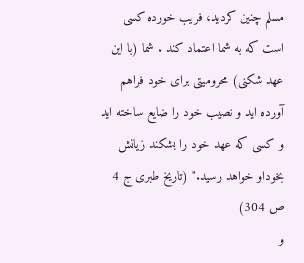مسلم چنین کردید، فریب خورده کسی است که به شما اعتماد کند . شما (با این عهد شکنی) محرومیتی برای خود فراهم آورده اید و نصیب خود را ضایع ساخته اید و کسی که عهد خود را بشکند زیانش بخوداو خواهد رسید." (تاریخ طبری ج 4 ص 304)
و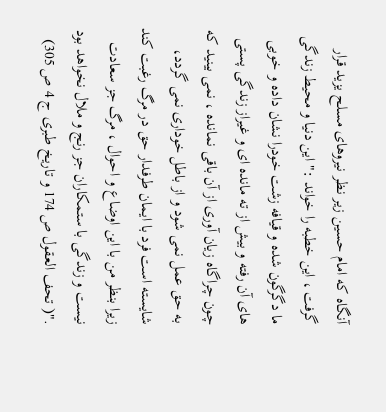آنگاه که امام حسین زیر نظر نیروهای مسلح یزید قرار گرفت ، این خطبه را خواند :" این دنیا و محیط زندگی ما دگرگون شده و قیافه زشت خودرا نشان داده و خوبی های آن رفته و بیش از ته مانده ای و غیراز زندگی پستی چون چراگاه زیان آوری از آن باقی نمانده ، نمی بینید که به حق عمل نمی شود و از باطل خوداری نمی گردد، شایسته است فرد با ایمان طرفدار حق در مرگ رغبت کند زیرا بنظر من با این اوضاع و احوال ، مرگ جز سعادت نیست و زندگی با ستمکاران جز رنج و ملال نخواهد بود ."( تحف العقول ص 174 و تاریخ طبری ج 4 ص 305)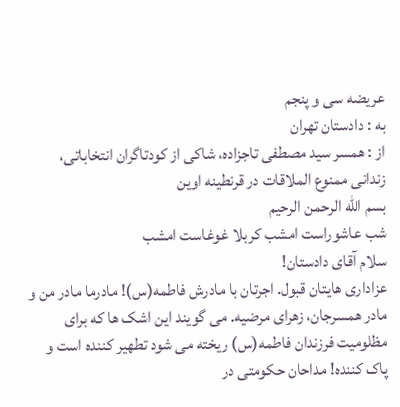عریضه سی و پنجم
به : دادستان تهران
از : همسر سید مصطفی تاجزاده، شاکی از کودتاگران انتخاباتی، زندانی ممنوع الملاقات در قرنطینه اوین
بسم الله الرحمن الرحیم
شب عاشوراست امشب کربلا غوغاست امشب
سلام آقای دادستان!
عزاداری هایتان قبول. اجرتان با مادرش فاطمه(س)! مادرما مادر من و مادر همسرجان، زهرای مرضیه. می گویند این اشک ها که برای مظلومیت فرزندان فاطمه(س) ریخته می شود تطهیر کننده است و پاک کننده! مداحان حکومتی در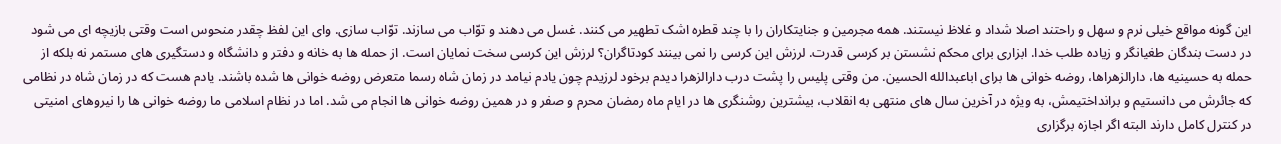این گونه مواقع خیلی نرم و سهل و راحتند اصلا شداد و غلاظ نیستند. همه مجرمین و جنایتکاران را با چند قطره اشک تطهیر می کنند. غسل می دهند و توّاب می سازند. توّاب سازی. وای این لفظ چقدر منحوس است وقتی بازیچه ای می شود در دست بندگان طغیانگر و زیاده طلب خدا. ابزاری برای محکم نشستن بر کرسی قدرت. لرزش این کرسی را نمی بینند کودتاگران؟ لرزش این کرسی سخت نمایان است. از حمله ها به خانه و دفتر و دانشگاه و دستگیری های مستمر نه بلکه از حمله به حسینیه ها، دارالزهراها، روضه خوانی ها برای اباعبدالله الحسین. من وقتی پلیس را پشت درب دارالزهرا دیدم برخود لرزیدم چون یادم نیامد در زمان شاه رسما متعرض روضه خوانی ها شده باشند. یادم هست که در زمان شاه در نظامی که جائرش می دانستیم و برانداختیمش، به ویژه در آخرین سال های منتهی به انقلاب، بیشترین روشنگری ها در ایام ماه رمضان محرم و صفر و در همین روضه خوانی ها انجام می شد. اما در نظام اسلامی ما روضه خوانی ها را نیروهای امنیتی در کنترل کامل دارند البته اگر اجازه برگزاری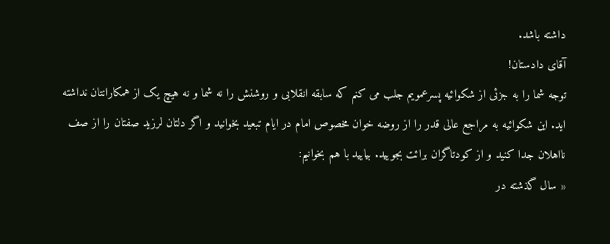داشته باشد.
آقای دادستان!
توجه شما را به جزئی از شکوائیه پسرعمویم جلب می کنم که سابقه انقلابی و روشنش را نه شما و نه هیچ یک از همکارانتان نداشته اید. این شکوائیه به مراجع عالی قدر را از روضه خوان مخصوص امام در ایام تبعید بخوانید و اگر دلتان لرزید صفتان را از صف نااهلان جدا کنید و از کودتاگران برائت بجویید. بیایید با هم بخوانیم:
« سال گذشته در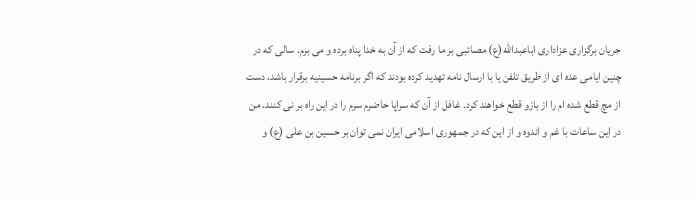جریان برگزاری عزاداری اباعبدالله(ع) مصائبی بر ما رفت که از آن به خدا پناه برده و می برم. سالی که در چنین ایامی عده ای از طریق تلفن یا با ارسال نامه تهدید کرده بودند که اگر برنامه حسینیه برقرار باشد، دست از مچ قطع شده ام را از بازو قطع خواهند کرد. غافل از آن که سراپا حاضرم سرم را در این راه بر نی کنند. من در این ساعات با غم و اندوه و از این که در جمهوری اسلامی ایران نمی توان بر حسین بن علی (ع) و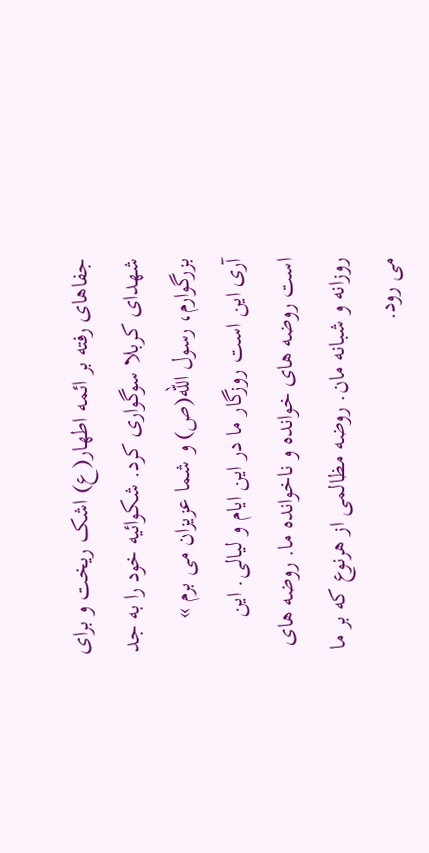جفاهای رفته بر ائمه اطهار(ع) اشک ریخت و برای شهدای کربلا سوگواری کرد. شکوائیه خود را به جد بزرگوارم، رسول الله(ص) و شما عزیزان می برم »
آری این است روزگار ما در این ایام و لیالی. این است روضه های خوانده و ناخوانده ما. روضه های روزانه و شبانه مان. روضه مظالمی از هرنوع که بر ما می رود.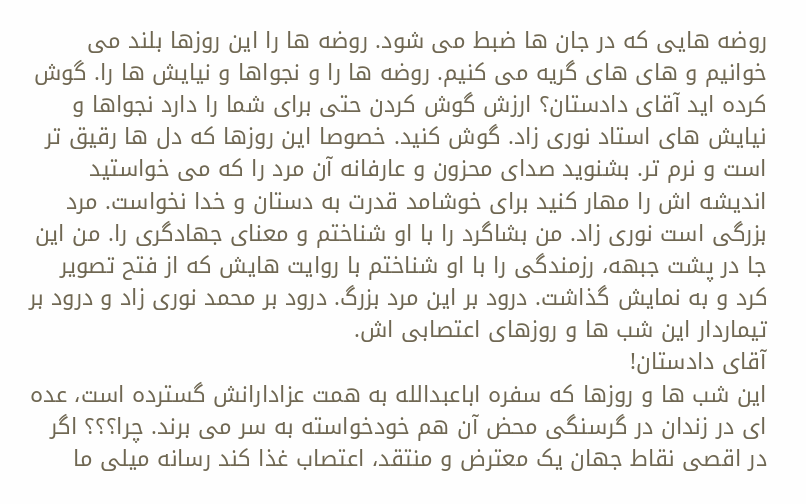روضه هایی که در جان ها ضبط می شود. روضه ها را این روزها بلند می خوانیم و های های گریه می کنیم. روضه ها را و نجواها و نیایش ها را. گوش کرده اید آقای دادستان؟ ارزش گوش کردن حتی برای شما را دارد نجواها و نیایش های استاد نوری زاد. گوش کنید. خصوصا این روزها که دل ها رقیق تر است و نرم تر. بشنوید صدای محزون و عارفانه آن مرد را که می خواستید اندیشه اش را مهار کنید برای خوشامد قدرت به دستان و خدا نخواست. مرد بزرگی است نوری زاد. من بشاگرد را با او شناختم و معنای جهادگری را. من این جا در پشت جبهه، رزمندگی را با او شناختم با روایت هایش که از فتح تصویر کرد و به نمایش گذاشت. درود بر این مرد بزرگ. درود بر محمد نوری زاد و درود بر تیماردار این شب ها و روزهای اعتصابی اش.
آقای دادستان!
این شب ها و روزها که سفره اباعبدالله به همت عزادارانش گسترده است، عده ای در زندان در گرسنگی محض آن هم خودخواسته به سر می برند. چرا؟؟؟ اگر در اقصی نقاط جهان یک معترض و منتقد، اعتصاب غذا کند رسانه میلی ما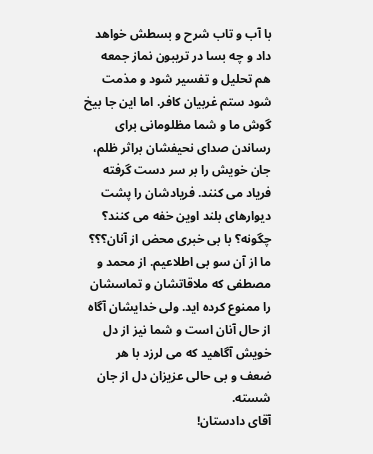با آب و تاب شرح و بسطش خواهد داد و چه بسا در تریبون نماز جمعه هم تحلیل و تفسیر شود و مذمت شود ستم غربیان کافر. اما این جا بیخ گوش ما و شما مظلومانی برای رساندن صدای نحیفشان براثر ظلم، جان خویش را بر سر دست گرفته فریاد می کنند. فریادشان را پشت دیوارهای بلند اوین خفه می کنند؟ چگونه؟ با بی خبری محض از آنان؟؟؟ ما از آن سو بی اطلاعیم. از محمد و مصطفی که ملاقاتشان و تماسشان را ممنوع کرده اید. ولی خدایشان آگاه از حال آنان است و شما نیز از دل خویش آگاهید که می لرزد با هر ضعف و بی حالی عزیزان دل از جان شسته.
آقای دادستان!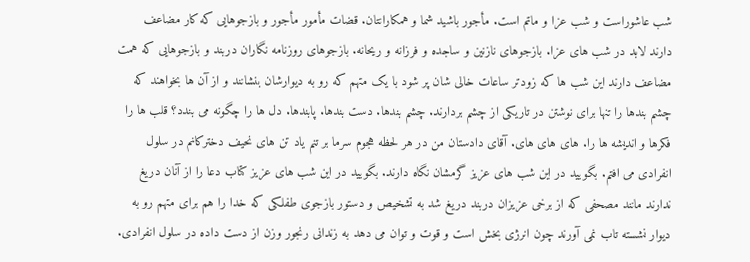شب عاشوراست و شب عزا و ماتم است. مأجور باشید شما و همکارانتان. قضات مأمور مأجور و بازجوهایی که کار مضاعف دارند لابد در شب های عزا. بازجوهای نازنین و ساجده و فرزانه و ریحانه. بازجوهای روزنامه نگاران دربند و بازجوهایی که همت مضاعف دارند این شب ها که زودتر ساعات خالی شان پر شود با یک متهم که رو به دیوارشان بنشانند و از آن ها بخواهند که چشم بندها را تنها برای نوشتن در تاریکی از چشم بردارند. چشم بندها. دست بندها. پابندها. دل ها را چگونه می بندد؟ قلب ها را فکرها و اندیشه ها را. های های های. آقای دادستان من در هر لحظه هجوم سرما بر تنم یاد تن های نحیف دخترکانم در سلول انفرادی می افتم. بگویید در این شب های عزیز گرمشان نگاه دارند. بگویید در این شب های عزیز کتاب دعا را از آنان دریغ ندارند مانند مصحفی که از برخی عزیزان دربند دریغ شد به تشخیص و دستور بازجوی طفلکی که خدا را هم برای متهم رو به دیوار نشسته تاب نمی آورند چون انرژی بخش است و قوت و توان می دهد به زندانی رنجور وزن از دست داده در سلول انفرادی.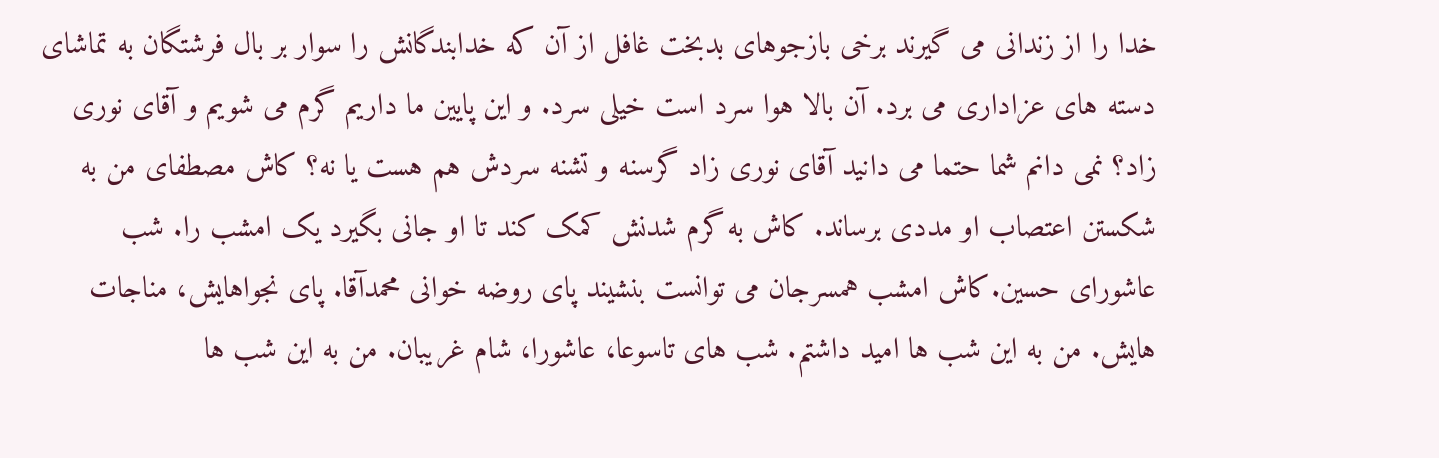خدا را از زندانی می گیرند برخی بازجوهای بدبخت غافل از آن که خدابندگانش را سوار بر بال فرشتگان به تماشای دسته های عزاداری می برد. آن بالا هوا سرد است خیلی سرد. و این پایین ما داریم گرم می شویم و آقای نوری زاد؟ نمی دانم شما حتما می دانید آقای نوری زاد گرسنه و تشنه سردش هم هست یا نه؟ کاش مصطفای من به شکستن اعتصاب او مددی برساند. کاش به گرم شدنش کمک کند تا او جانی بگیرد یک امشب را. شب عاشورای حسین.کاش امشب همسرجان می توانست بنشیند پای روضه خوانی محمدآقا. پای نجواهایش، مناجات هایش. من به این شب ها امید داشتم. شب های تاسوعا، عاشورا، شام غریبان. من به این شب ها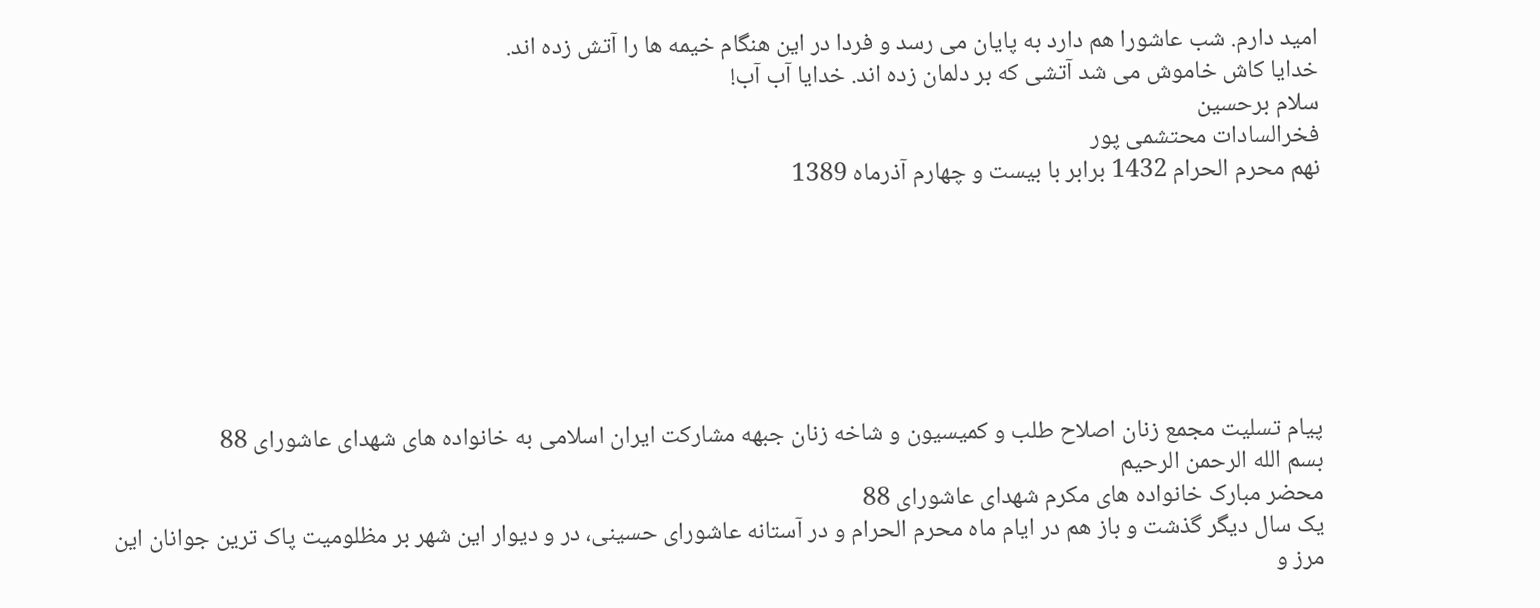امید دارم. شب عاشورا هم دارد به پایان می رسد و فردا در این هنگام خیمه ها را آتش زده اند.
خدایا کاش خاموش می شد آتشی که بر دلمان زده اند. خدایا آب آب!
سلام برحسین
فخرالسادات محتشمی پور
نهم محرم الحرام 1432 برابر با بیست و چهارم آذرماه 1389







پیام تسلیت مجمع زنان اصلاح طلب و کمیسیون و شاخه زنان جبهه مشارکت ایران اسلامی به خانواده های شهدای عاشورای 88
بسم الله الرحمن الرحیم
محضر مبارک خانواده های مکرم شهدای عاشورای 88
یک سال دیگر گذشت و باز هم در ایام ماه محرم الحرام و در آستانه عاشورای حسینی، در و دیوار این شهر بر مظلومیت پاک ترین جوانان این مرز و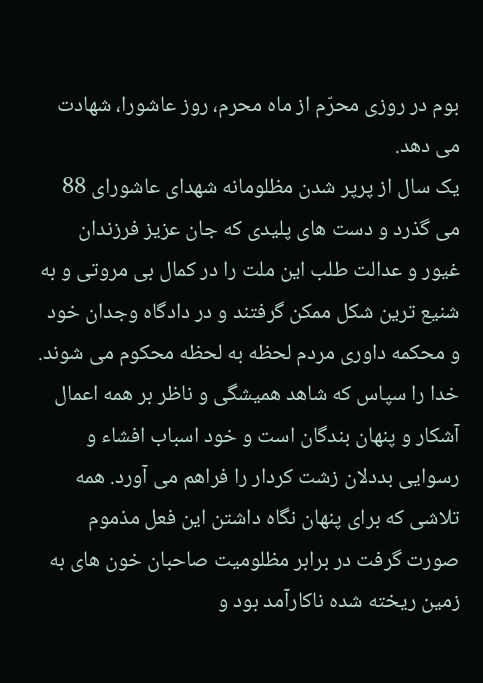بوم در روزی محرّم از ماه محرم، روز عاشورا، شهادت می دهد.
یک سال از پرپر شدن مظلومانه شهدای عاشورای 88 می گذرد و دست های پلیدی که جان عزیز فرزندان غیور و عدالت طلب این ملت را در کمال بی مروتی و به شنیع ترین شکل ممکن گرفتند و در دادگاه وجدان خود و محکمه داوری مردم لحظه به لحظه محکوم می شوند. خدا را سپاس که شاهد همیشگی و ناظر بر همه اعمال آشکار و پنهان بندگان است و خود اسباب افشاء و رسوایی بددلان زشت کردار را فراهم می آورد. همه تلاشی که برای پنهان نگاه داشتن این فعل مذموم صورت گرفت در برابر مظلومیت صاحبان خون های به زمین ریخته شده ناکارآمد بود و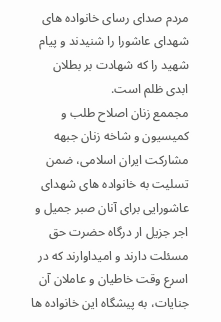مردم صدای رسای خانواده های شهدای عاشورا را شنیدند و پیام شهید را که شهادت بر بطلان ابدی ظلم است.
مجممع زنان اصلاح طلب و کمیسیون و شاخه زنان جبهه مشارکت ایران اسلامی، ضمن تسلیت به خانواده های شهدای عاشورایی برای آنان صبر جمیل و اجر جزیل ار درگاه حضرت حق مسئلت دارند و امیداوارند که در اسرع وقت خاطیان و عاملان آن جنایات، به پیشگاه این خانواده ها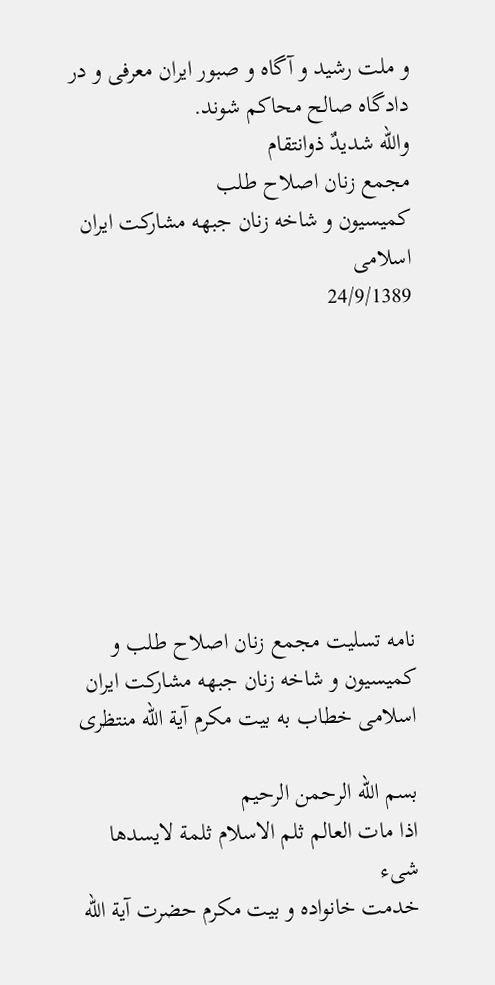و ملت رشید و آگاه و صبور ایران معرفی و در دادگاه صالح محاکم شوند.
والله شدیدٌ ذوانتقام
مجمع زنان اصلاح طلب
کمیسیون و شاخه زنان جبهه مشارکت ایران اسلامی
24/9/1389








نامه تسلیت مجمع زنان اصلاح طلب و کمیسیون و شاخه زنان جبهه مشارکت ایران اسلامی خطاب به بیت مکرم آیة الله منتظری

بسم الله الرحمن الرحیم
اذا مات العالم ثلم الاسلام ثلمة لایسدها شیء
خدمت خانواده و بیت مکرم حضرت آیة الله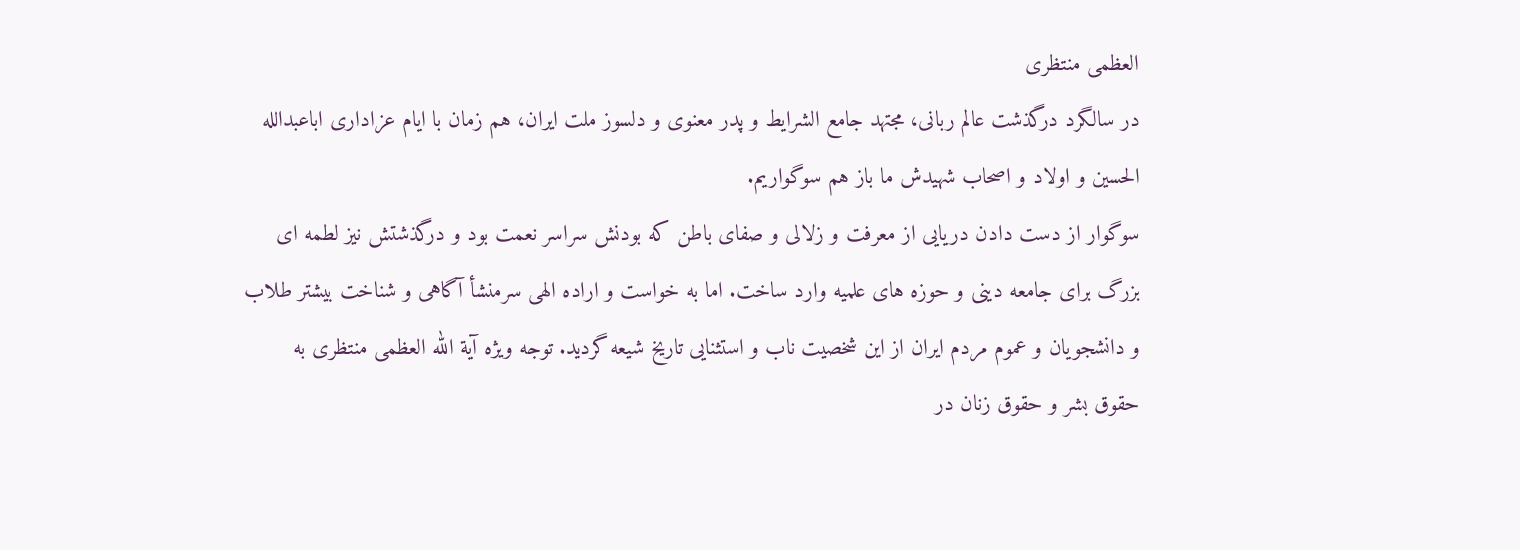العظمی منتظری
در سالگرد درگذشت عالم ربانی، مجتهد جامع الشرایط و پدر معنوی و دلسوز ملت ایران، هم زمان با ایام عزاداری اباعبدالله الحسین و اولاد و اصحاب شهیدش ما باز هم سوگواریم.
سوگوار از دست دادن دریایی از معرفت و زلالی و صفای باطن که بودنش سراسر نعمت بود و درگذشتش نیز لطمه ای بزرگ برای جامعه دینی و حوزه های علمیه وارد ساخت. اما به خواست و اراده الهی سرمنشأ آگاهی و شناخت بیشتر طلاب و دانشجویان و عموم مردم ایران از این شخصیت ناب و استثنایی تاریخ شیعه گردید. توجه ویژه آیة الله العظمی منتظری به حقوق بشر و حقوق زنان در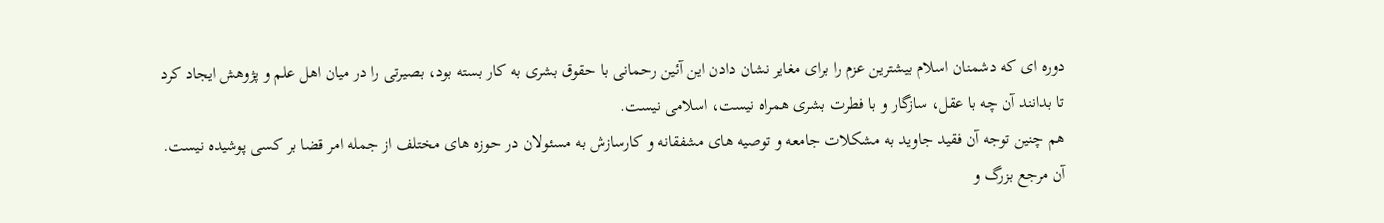دوره ای که دشمنان اسلام بیشترین عزم را برای مغایر نشان دادن این آئین رحمانی با حقوق بشری به کار بسته بود، بصیرتی را در میان اهل علم و پژوهش ایجاد کرد تا بدانند آن چه با عقل، سازگار و با فطرت بشری همراه نیست، اسلامی نیست.
هم چنین توجه آن فقید جاوید به مشکلات جامعه و توصیه های مشفقانه و کارسازش به مسئولان در حوزه های مختلف از جمله امر قضا بر کسی پوشیده نیست. آن مرجع بزرگ و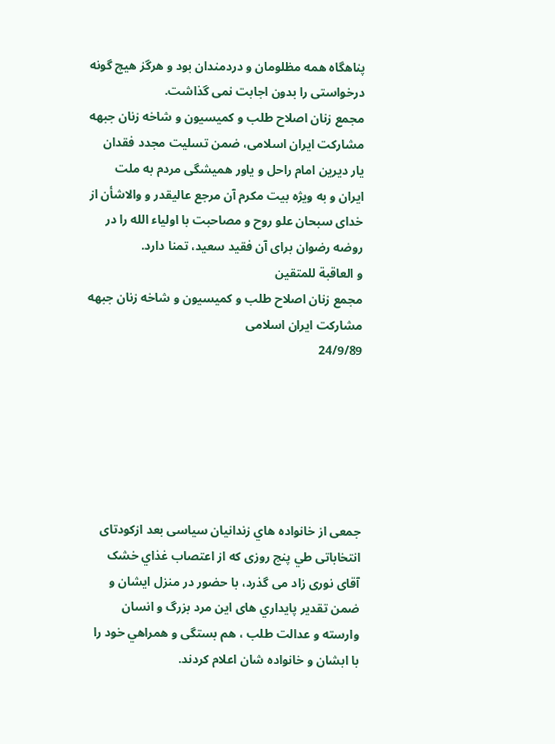پناهگاه همه مظلومان و دردمندان بود و هرگز هیچ گونه درخواستی را بدون اجابت نمی گذاشت.
مجمع زنان اصلاح طلب و کمیسیون و شاخه زنان جبهه مشارکت ایران اسلامی، ضمن تسلیت مجدد فقدان یار دیرین امام راحل و یاور همیشگی مردم به ملت ایران و به ویژه بیت مکرم آن مرجع عالیقدر و والاشأن از خدای سبحان علو روح و مصاحبت با اولیاء الله را در روضه رضوان برای آن فقید سعید، تمنا دارد.
و العاقبة للمتقین
مجمع زنان اصلاح طلب و کمیسیون و شاخه زنان جبهه مشارکت ایران اسلامی
24/9/89






جمعی از خانواده هاي زندانیان سياسی بعد ازکودتای انتخاباتی طي پنج روزی که از اعتصاب غذاي خشک آقای نوری زاد می گذرد، با حضور در منزل ایشان و ضمن تقدیر پایداري های اين مرد بزرگ و انسان وارسته و عدالت طلب ، هم بستگی و همراهي خود را با ابشان و خانواده شان اعلام کردند.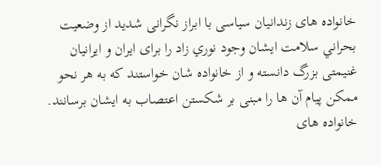خانواده های زندانیان سياسی با ابراز نگرانی شدید از وضعیت بحراني سلامت ایشان وجود نوري زاد را برای ايران و ايرانیان غنیمتی بزرگ دانسته و از خانواده شان خواستند که به هر نحو ممکن پیام آن ها را مبنی بر شکستن اعتصاب به ایشان برسانند. خانواده های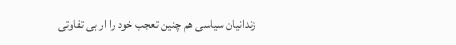زندانیان سياسی هم چنين تعجب خود را ار بی تفاوتی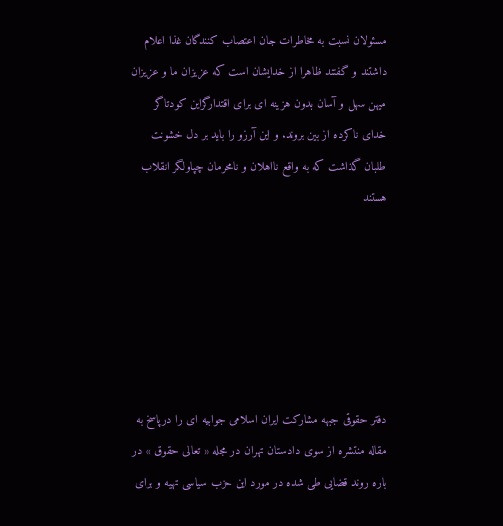مسئولان نسبت به مخاطرات جان اعتصاب کنندگان غذا اعلام داشتند و گفتند ظاهرا از خدایشان است که عزیزان ما و عزیزان میهن سهل و آسان بدون هزینه ای برای اقتدارگراین کودتاگر خدای ناکرده از بين بروند. و این آرزو را باید بر دل خشونت طلبان گذاشت که به واقع نااهلان و نامحرمان چپاولگر انقلاب هستند






دفتر حقوقی جبهه مشارکت ایران اسلامی جوابیه ای را درپاسخ به مقاله منتشره از سوی دادستان تهران در مجله « تعالی حقوق » در باره روند قضایی طی شده در مورد این حزب سیاسی تهیه و برای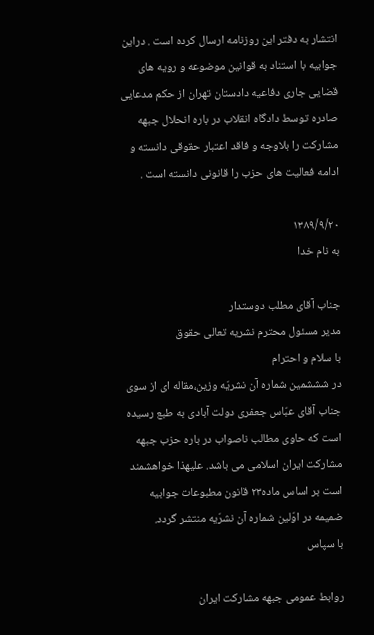انتشار به دفتر این روزنامه ارسال کرده است . دراین جوابیه با استناد به قوانین موضوعه و رویه های قضایی جاری دفاعیه دادستان تهران از حکم مدعایی صادره توسط دادگاه انقلاب در باره انحلال جبهه مشارکت را بلاوجه و فاقد اعتبار حقوقی دانسته و ادامه فعالیت های حزب را قانونی دانسته است .

۲۰/٩/۱٣٨٩
به نام خدا

جناب آقای مطلب دوستدار
مدیر مسئول محترم نشریه تعالی حقوق
با سلام و احترام
در شششمین شماره آن نشریّه وزین،مقاله ای از سوی جناب آقای عبّاس جعفری دولت آبادی به طبع رسیده است که حاوی مطالب ناصواب در باره حزب جبهه مشارکت ایران اسلامی می باشد. علیهذا خواهشمند است بر اساس ماده۲٣ قانون مطبوعات جوابیه ضمیمه در اوّلین شماره آن نشرّیه منتشر گردد.
با سپاس

روابط عمومی جبهه مشارکت ایران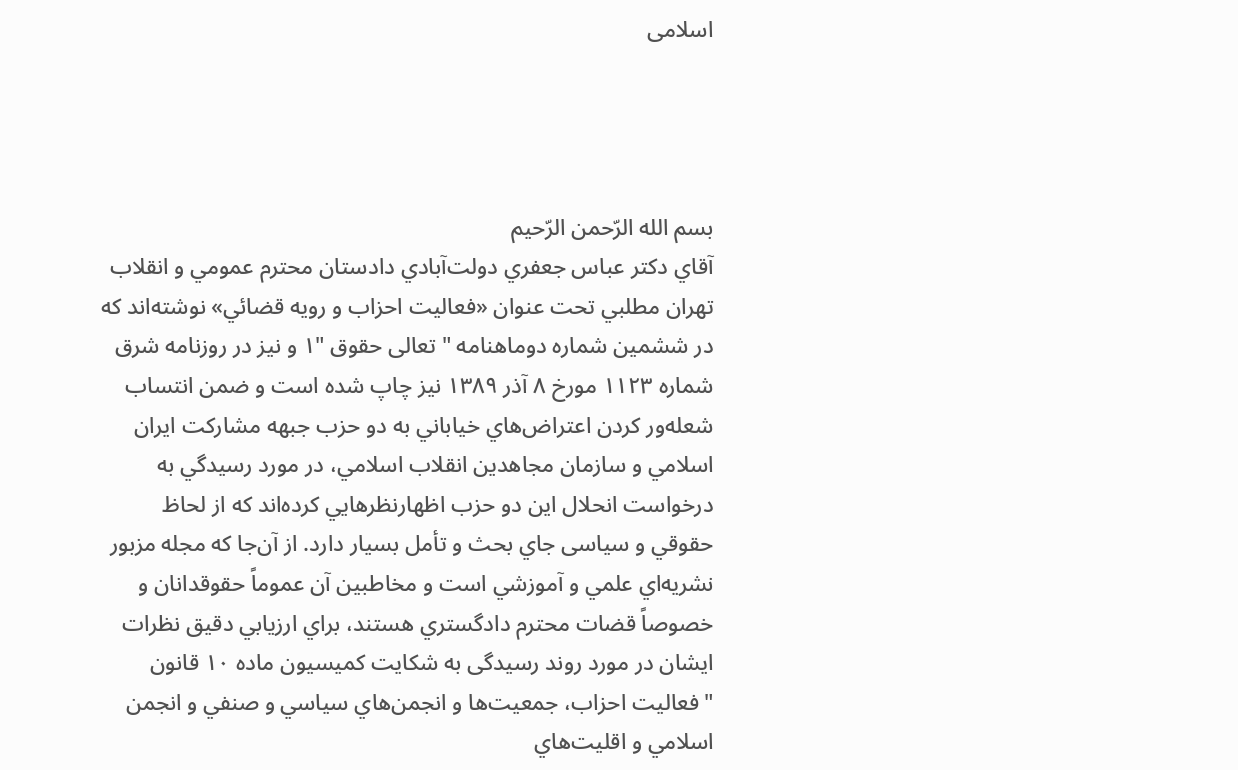اسلامی




بسم الله الرّحمن الرّحیم
آقاي دكتر عباس جعفري دولت‌آبادي دادستان محترم عمومي و انقلاب تهران مطلبي تحت عنوان «فعاليت احزاب و رويه قضائي» نوشته‌اند كه در ششمین شماره دوماهنامه " تعالی حقوق "۱ و نیز در روزنامه شرق شماره ۱۱۲٣ مورخ ٨ آذر ۱٣٨٩ نيز چاپ شده است و ضمن انتساب شعله‌ور كردن اعتراض‌هاي خياباني به دو حزب جبهه مشاركت ايران اسلامي و سازمان مجاهدين انقلاب اسلامي، در مورد رسيدگي به درخواست انحلال اين دو حزب اظهارنظرهايي كرده‌اند كه از لحاظ حقوقي و سیاسی جاي بحث و تأمل بسیار دارد. از آن‌جا كه مجله مزبور نشريه‌اي علمي و آموزشي است و مخاطبين آن عموماً حقوقدانان و خصوصاً قضات محترم دادگستري هستند، براي ارزيابي دقيق نظرات ايشان در مورد روند رسیدگی به شکایت کمیسیون ماده ۱۰ قانون "فعاليت احزاب، جمعيت‌ها و انجمن‌هاي سياسي و صنفي و انجمن اسلامي و اقليت‌هاي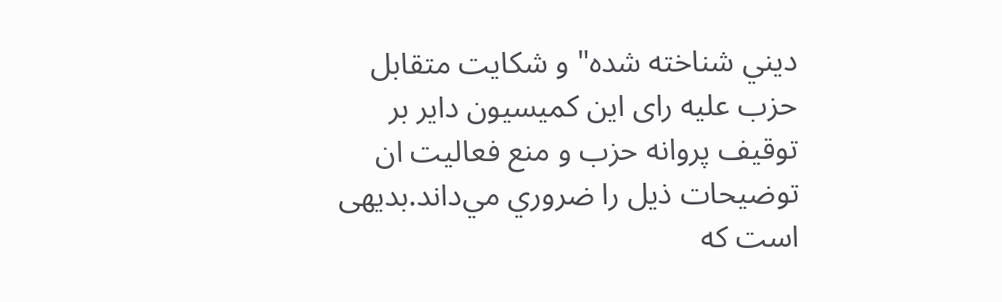ديني شناخته شده" و شکایت متقابل حزب علیه رای این کمیسیون دایر بر توقیف پروانه حزب و منع فعالیت ان توضيحات ذيل را ضروري مي‌داند.بدیهی است که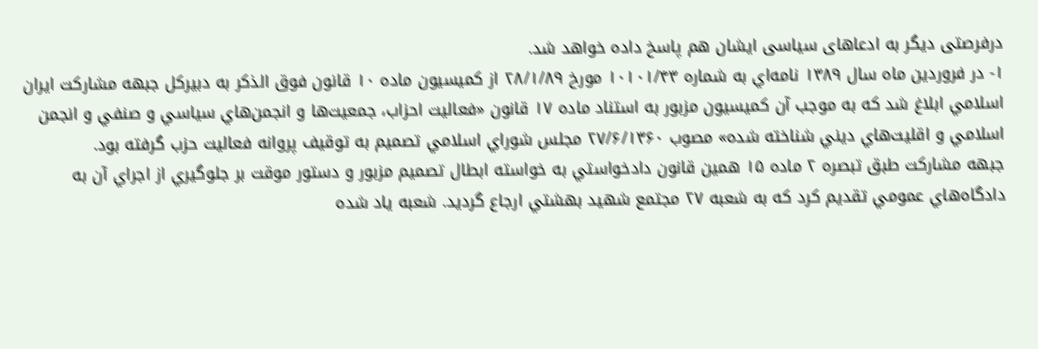درفرصتی دیگر به ادعاهای سیاسی ایشان هم پاسخ داده خواهد شد.
۱- در فروردين ماه سال ۱٣٨٩ نامه‌اي به شماره ۱۰۱۰۱/۴٣ مورخ ۲٨/۱/٨٩ از كميسيون ماده ۱۰ قانون فوق الذکر به دبیرکل جبهه مشاركت ايران اسلامي ابلاغ شد كه به موجب آن كميسيون مزبور به استناد ماده ۱۷ قانون «فعاليت احزاب، جمعيت‌ها و انجمن‌هاي سياسي و صنفي و انجمن اسلامي و اقليت‌هاي ديني شناخته شده» مصوب ۲۷/۶/۱٣۶۰ مجلس شوراي اسلامي تصميم به توقيف پروانه فعاليت حزب گرفته بود.
جبهه مشاركت طبق تبصره ۲ ماده ۱۵ همين قانون دادخواستي به خواسته ابطال تصميم مزبور و دستور موقت بر جلوگيري از اجراي آن به دادگاه‌هاي عمومي تقديم کرد كه به شعبه ۲۷ مجتمع شهيد بهشتي ارجاع گرديد. شعبه ياد شده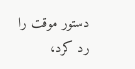دستور موقت را رد كرد،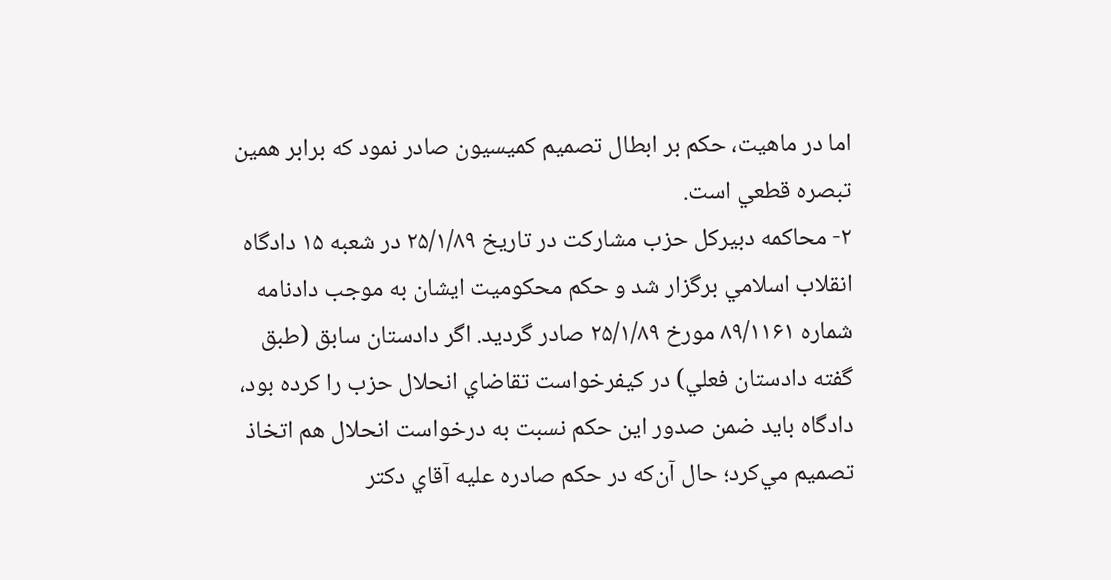اما در ماهيت، حكم بر ابطال تصميم كميسيون صادر نمود كه برابر همين تبصره قطعي است.
۲- محاكمه دبيركل حزب مشاركت در تاريخ ۲۵/۱/٨٩ در شعبه ۱۵ دادگاه انقلاب اسلامي برگزار شد و حكم محكوميت ايشان به موجب دادنامه شماره ٨٩/۱۱۶۱ مورخ ۲۵/۱/٨٩ صادر گرديد. اگر دادستان سابق (طبق گفته دادستان فعلي) در كيفرخواست تقاضاي انحلال حزب را كرده بود، دادگاه بايد ضمن صدور اين حكم نسبت به درخواست انحلال هم اتخاذ تصميم مي‌كرد؛ حال آن‌كه در حكم صادره عليه آقاي دكتر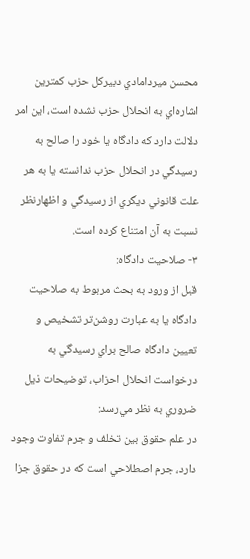محسن ميردامادي دبيركل حزب كمترين اشاره‌اي به انحلال حزب نشده است، اين امر دلالت دارد كه دادگاه يا خود را صالح به رسيدگي در انحلال حزب ندانسته يا به هر علت قانوني ديگري از رسيدگي و اظهارنظر نسبت به آن امتناع كرده است.
٣- صلاحيت دادگاه:
قبل از ورود به بحث مربوط به صلاحيت دادگاه يا به عبارت روشن‌تر تشخيص و تعيين دادگاه صالح براي رسيدگي به درخواست انحلال احزاب، توضيحات ذيل ضروري به نظر مي‌رسد:
در علم حقوق بين تخلف و جرم تفاوت وجود دارد، جرم اصطلاحي است كه در حقوق جزا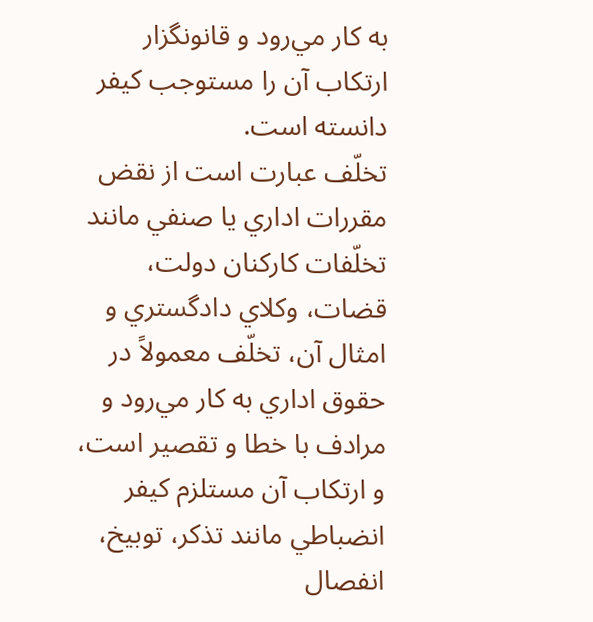به كار مي‌رود و قانونگزار ارتكاب آن را مستوجب كيفر دانسته است.
تخلّف عبارت است از نقض مقررات اداري يا صنفي مانند تخلّفات كاركنان دولت، قضات، وكلاي دادگستري و امثال آن، تخلّف معمولاً در حقوق اداري به كار مي‌رود و مرادف با خطا و تقصير است، و ارتكاب آن مستلزم كيفر انضباطي مانند تذكر، توبيخ، انفصال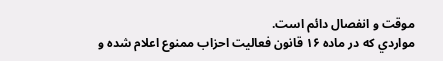موقت و انفصال دائم است.
مواردي كه در ماده ۱۶ قانون فعاليت احزاب ممنوع اعلام شده و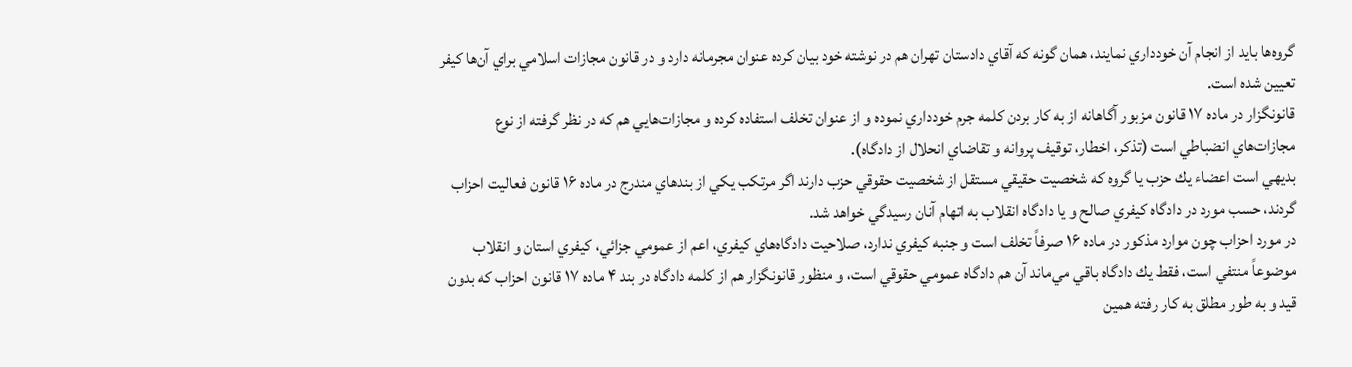گروه‌ها بايد از انجام آن خودداري نمايند، همان گونه كه آقاي دادستان تهران هم در نوشته خود بيان كرده عنوان مجرمانه دارد و در قانون مجازات اسلامي براي آن‌ها كيفر تعيين شده است.
قانونگزار در ماده ۱۷ قانون مزبور آگاهانه از به كار بردن كلمه جرم خودداري نموده و از عنوان تخلف استفاده كرده و مجازات‌هايي هم كه در نظر گرفته از نوع مجازات‌هاي انضباطي است (تذكر، اخطار، توقيف پروانه و تقاضاي انحلال از دادگاه).
بديهي است اعضاء يك حزب يا گروه كه شخصيت حقيقي مستقل از شخصيت حقوقي حزب دارند اگر مرتكب يكي از بندهاي مندرج در ماده ۱۶ قانون فعاليت احزاب گردند، حسب مورد در دادگاه كيفري صالح و يا دادگاه انقلاب به اتهام آنان رسيدگي خواهد شد.
در مورد احزاب چون موارد مذكور در ماده ۱۶ صرفاً تخلف است و جنبه كيفري ندارد، صلاحيت دادگاه‌هاي كيفري، اعم از عمومي جزائي، كيفري استان و انقلاب موضوعاً منتفي است، فقط يك دادگاه باقي مي‌ماند آن هم دادگاه عمومي حقوقي است، و منظور قانونگزار هم از كلمه دادگاه در بند ۴ ماده ۱۷ قانون احزاب كه بدون قيد و به طور مطلق به كار رفته همين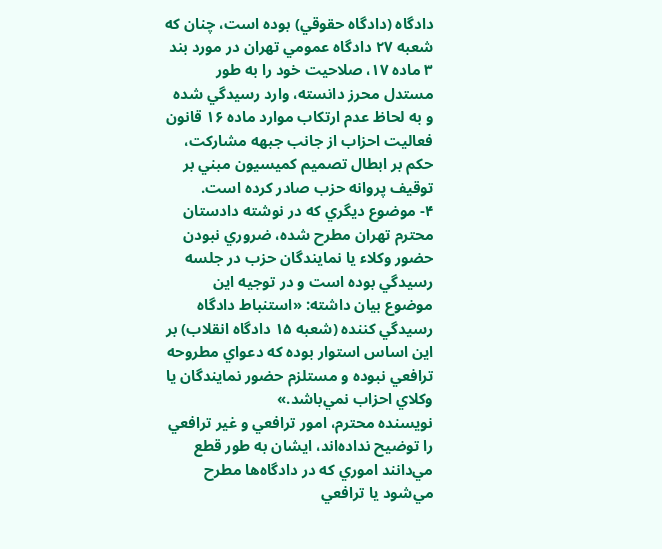دادگاه (دادگاه حقوقي) بوده است، چنان كه شعبه ۲۷ دادگاه عمومي تهران در مورد بند ٣ ماده ۱۷، صلاحيت خود را به طور مستدل محرز دانسته، وارد رسيدگي شده و به لحاظ عدم ارتكاب موارد ماده ۱۶ قانون فعاليت احزاب از جانب جبهه مشاركت، حكم بر ابطال تصميم كميسيون مبني بر توقيف پروانه حزب صادر كرده است.
۴- موضوع ديگري كه در نوشته دادستان محترم تهران مطرح شده، ضروري نبودن حضور وكلاء يا نمايندگان حزب در جلسه رسيدگي بوده است و در توجيه اين موضوع بيان داشته: «استنباط دادگاه رسيدگي كننده (شعبه ۱۵ دادگاه انقلاب) بر اين اساس استوار بوده كه دعواي مطروحه ترافعي نبوده و مستلزم حضور نمايندگان يا وكلاي احزاب نمي‌باشد.»
نويسنده محترم، امور ترافعي و غير ترافعي را توضيح نداده‌اند، ايشان به طور قطع مي‌دانند اموري كه در دادگاه‌ها مطرح مي‌شود يا ترافعي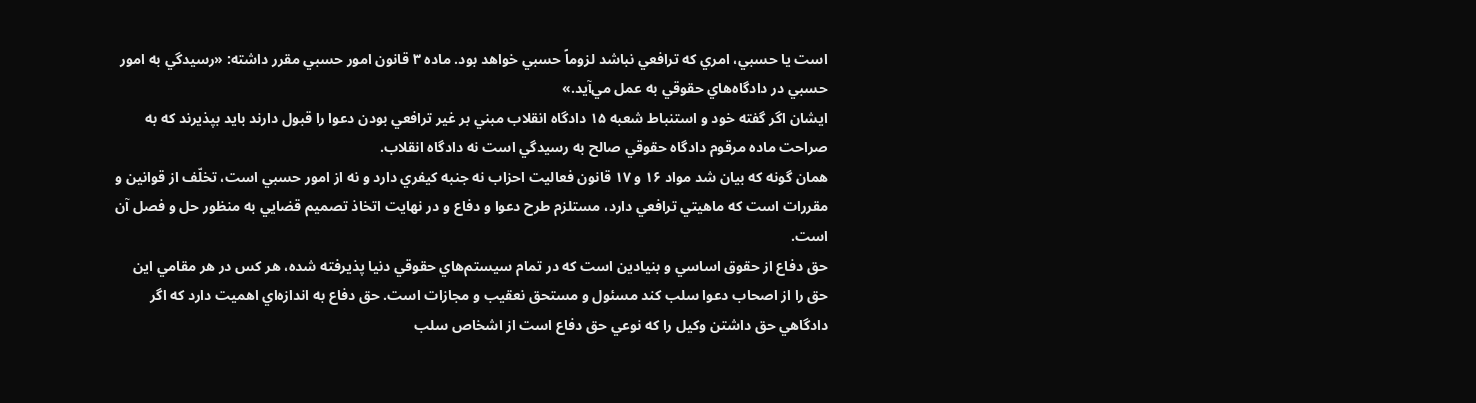است يا حسبي، امري كه ترافعي نباشد لزوماً حسبي خواهد بود. ماده ٣ قانون امور حسبي مقرر داشته: «رسيدگي به امور حسبي در دادگاه‌هاي حقوقي به عمل مي‌آيد.»
ايشان اگر گفته خود و استنباط شعبه ۱۵ دادگاه انقلاب مبني بر غير ترافعي بودن دعوا را قبول دارند بايد بپذيرند كه به صراحت ماده مرقوم دادگاه حقوقي صالح به رسيدگي است نه دادگاه انقلاب.
همان گونه كه بيان شد مواد ۱۶ و ۱۷ قانون فعاليت احزاب نه جنبه كيفري دارد و نه از امور حسبي است، تخلّف از قوانين و مقررات است كه ماهيتي ترافعي دارد، مستلزم طرح دعوا و دفاع و در نهايت اتخاذ تصميم قضايي به منظور حل و فصل آن است.
حق دفاع از حقوق اساسي و بنيادين است كه در تمام سيستم‌هاي حقوقي دنيا پذيرفته شده، هر كس در هر مقامي اين حق را از اصحاب دعوا سلب كند مسئول و مستحق نعقيب و مجازات است. حق دفاع به اندازه‌اي اهميت دارد كه اگر دادگاهي حق داشتن وكيل را كه نوعي حق دفاع است از اشخاص سلب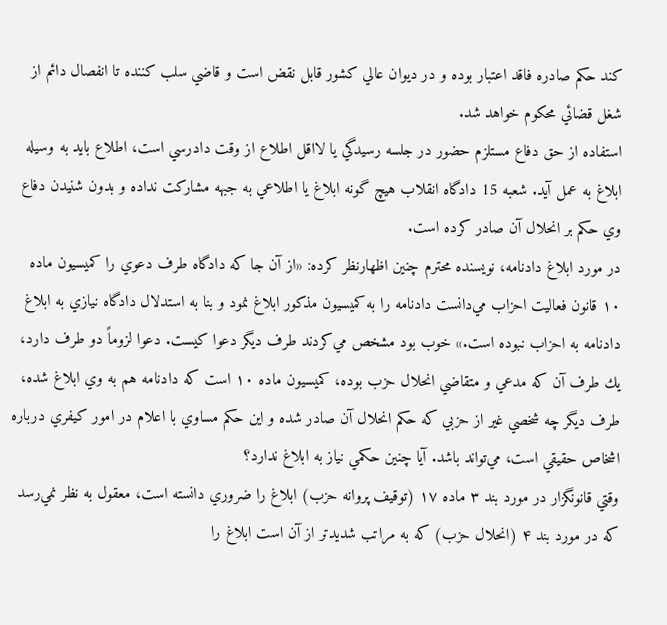كند حكم صادره فاقد اعتبار بوده و در ديوان عالي كشور قابل نقض است و قاضي سلب كننده تا انفصال دائم از شغل قضائي محكوم خواهد شد.
استفاده از حق دفاع مستلزم حضور در جلسه رسيدگي يا لااقل اطلاع از وقت دادرسي است، اطلاع بايد به وسيله ابلاغ به عمل آيد. شعبه 15 دادگاه انقلاب هيچ گونه ابلاغ يا اطلاعي به جبهه مشاركت نداده و بدون شنيدن دفاع وي حكم بر انحلال آن صادر كرده است.
در مورد ابلاغ دادنامه، نويسنده محترم چنين اظهارنظر كرده: «از آن جا كه دادگاه طرف دعوي را كميسيون ماده ۱۰ قانون فعاليت احزاب مي‌دانست دادنامه را به كميسيون مذكور ابلاغ نمود و بنا به استدلال دادگاه نيازي به ابلاغ دادنامه به احزاب نبوده است.» خوب بود مشخص مي‌كردند طرف ديگر دعوا كيست. دعوا لزوماً‌ دو طرف دارد، يك طرف آن كه مدعي و متقاضي انحلال حزب بوده، كميسيون ماده ۱۰ است كه دادنامه هم به وي ابلاغ شده، طرف ديگر چه شخصي غير از حزبي كه حكم انحلال آن صادر شده و اين حكم مساوي با اعلام در امور كيفري درباره اشخاص حقيقي است، مي‌تواند باشد. آيا چنين حكمي نياز به ابلاغ ندارد؟
وقتي قانونگزار در مورد بند ٣ ماده ۱۷ (توقيف پروانه حزب) ابلاغ را ضروري دانسته است، معقول به نظر نمي‌رسد كه در مورد بند ۴ (انحلال حزب) كه به مراتب شديدتر از آن است ابلاغ را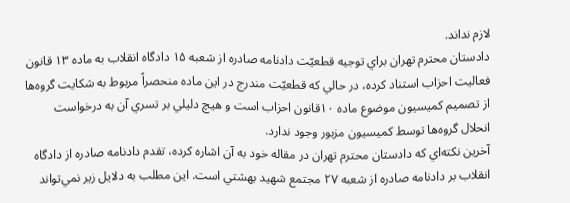لازم نداند.
دادستان محترم تهران براي توجيه قطعيّت دادنامه صادره از شعبه ۱۵ دادگاه انقلاب به ماده ۱٣ قانون فعاليت احزاب استناد كرده، در حالي كه قطعيّت مندرج در اين ماده منحصراً مربوط به شكايت گروه‌ها از تصميم كميسيون موضوع ماده ۱۰قانون احزاب است و هيچ دليلي بر تسري آن به درخواست انحلال گروه‌ها توسط كميسيون مزبور وجود ندارد.
آخرين نكته‌اي كه دادستان محترم تهران در مقاله خود به آن اشاره كرده، تقدم دادنامه صادره از دادگاه انقلاب بر دادنامه صادره از شعبه ۲۷ مجتمع شهيد بهشتي است. اين مطلب به دلايل زير نمي‌تواند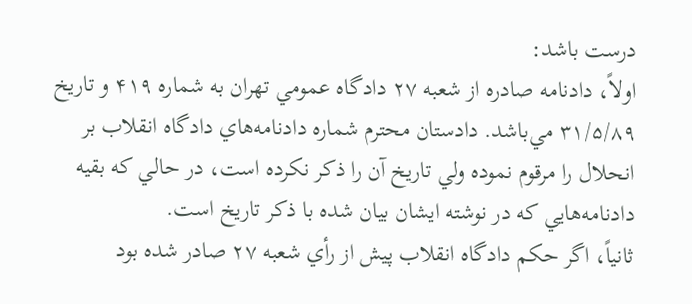درست باشد:
اولاً، دادنامه صادره از شعبه ۲۷ دادگاه عمومي تهران به شماره ۴۱٩ و تاريخ ٣۱/۵/٨٩ مي‌باشد. دادستان محترم شماره دادنامه‌هاي دادگاه انقلاب بر انحلال را مرقوم نموده ولي تاريخ آن را ذكر نكرده است، در حالي كه بقيه دادنامه‌هايي كه در نوشته ايشان بيان شده با ذكر تاريخ است.
ثانياً، اگر حكم دادگاه انقلاب پيش از رأي شعبه ۲۷ صادر شده بود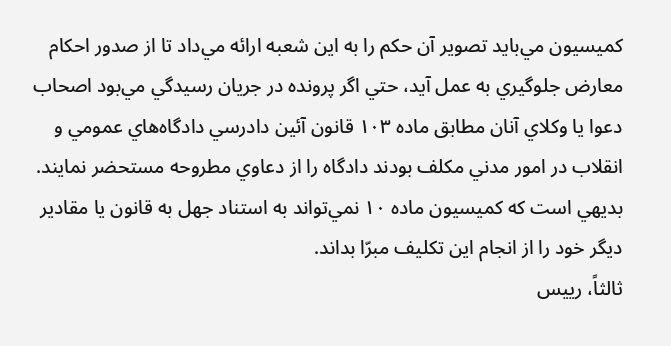كميسيون مي‌بايد تصوير آن حكم را به اين شعبه ارائه مي‌داد تا از صدور احكام معارض جلوگيري به عمل آيد، حتي اگر پرونده در جريان رسيدگي مي‌بود اصحاب دعوا يا وكلاي آنان مطابق ماده ۱۰٣ قانون آئين دادرسي دادگاه‌هاي عمومي و انقلاب در امور مدني مكلف بودند دادگاه را از دعاوي مطروحه مستحضر نمايند.
بديهي است كه كميسيون ماده ۱۰ نمي‌تواند به استناد جهل به قانون يا مقادير ديگر خود را از انجام اين تكليف مبرّا بداند.
ثالثاً، رييس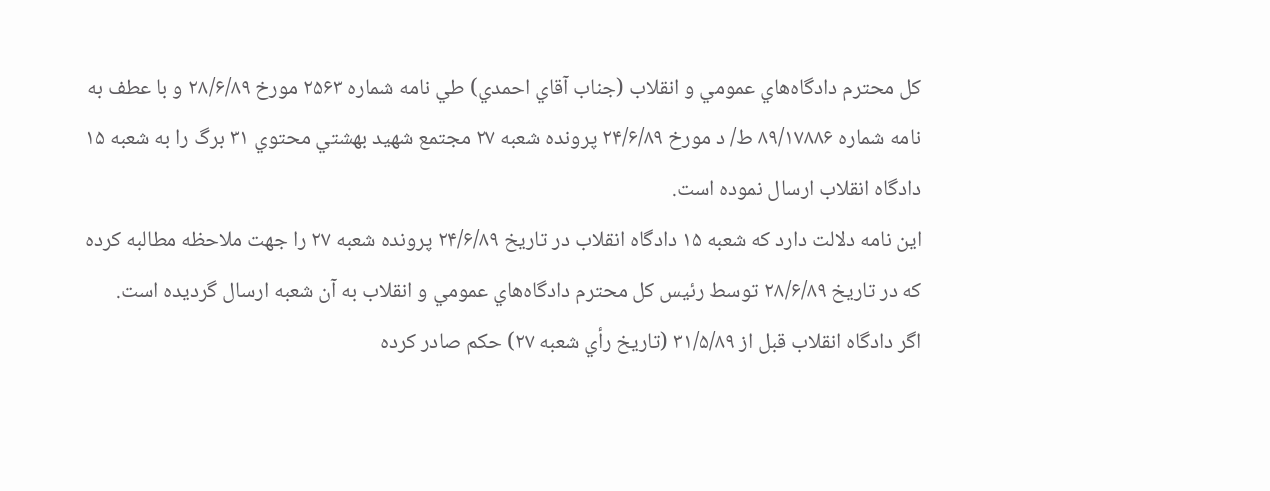كل محترم دادگاه‌هاي عمومي و انقلاب (جناب آقاي احمدي) طي نامه شماره ۲۵۶٣ مورخ ۲٨/۶/٨٩ و با عطف به نامه شماره ٨٩/۱۷٨٨۶ ط/ د مورخ ۲۴/۶/٨٩ پرونده شعبه ۲۷ مجتمع شهيد بهشتي محتوي ٣۱ برگ را به شعبه ۱۵ دادگاه انقلاب ارسال نموده است.
اين نامه دلالت دارد كه شعبه ۱۵ دادگاه انقلاب در تاريخ ۲۴/۶/٨٩ پرونده شعبه ۲۷ را جهت ملاحظه مطالبه كرده كه در تاريخ ۲٨/۶/٨٩ توسط رئيس كل محترم دادگاه‌هاي عمومي و انقلاب به آن شعبه ارسال گرديده است.
اگر دادگاه انقلاب قبل از ٣۱/۵/٨٩ (تاريخ رأي شعبه ۲۷) حكم صادر كرده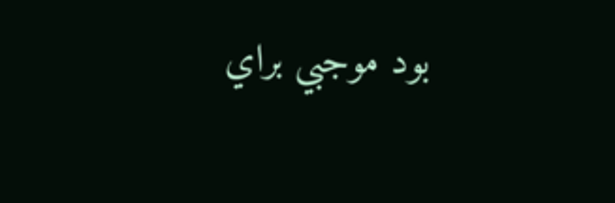بود موجبي براي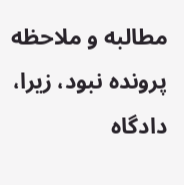مطالبه و ملاحظه پرونده نبود، زيرا، دادگاه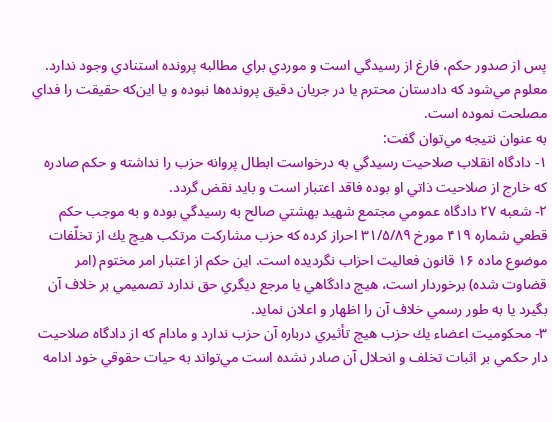پس از صدور حكم، فارغ از رسيدگي است و موردي براي مطالبه پرونده استنادي وجود ندارد.
معلوم مي‌شود كه دادستان محترم يا در جريان دقيق پرونده‌ها نبوده و يا اين‌كه حقيقت را فداي مصلحت نموده است.
به عنوان نتيجه مي‌توان گفت:
۱- دادگاه انقلاب صلاحيت رسيدگي به درخواست ابطال پروانه حزب را نداشته و حكم صادره كه خارج از صلاحيت ذاتي او بوده فاقد اعتبار است و بايد نقض گردد.
۲- شعبه ۲۷ دادگاه عمومي مجتمع شهيد بهشتي صالح به رسيدگي بوده و به موجب حكم قطعي شماره ۴۱٩ مورخ ٣۱/۵/٨٩ احراز كرده كه حزب مشاركت مرتكب هيچ يك از تخلّفات موضوع ماده ۱۶ قانون فعاليت احزاب نگرديده است. اين حكم از اعتبار امر مختوم (امر قضاوت شده) برخوردار است، هيچ دادگاهي يا مرجع ديگري حق ندارد تصميمي بر خلاف آن بگيرد يا به طور رسمي خلاف آن را اظهار و اعلان نمايد.
٣- محكوميت اعضاء يك حزب هيچ تأثيري درباره آن حزب ندارد و مادام كه از دادگاه صلاحيت دار حكمي بر اثبات تخلف و انحلال آن صادر نشده است مي‌تواند به حيات حقوقي خود ادامه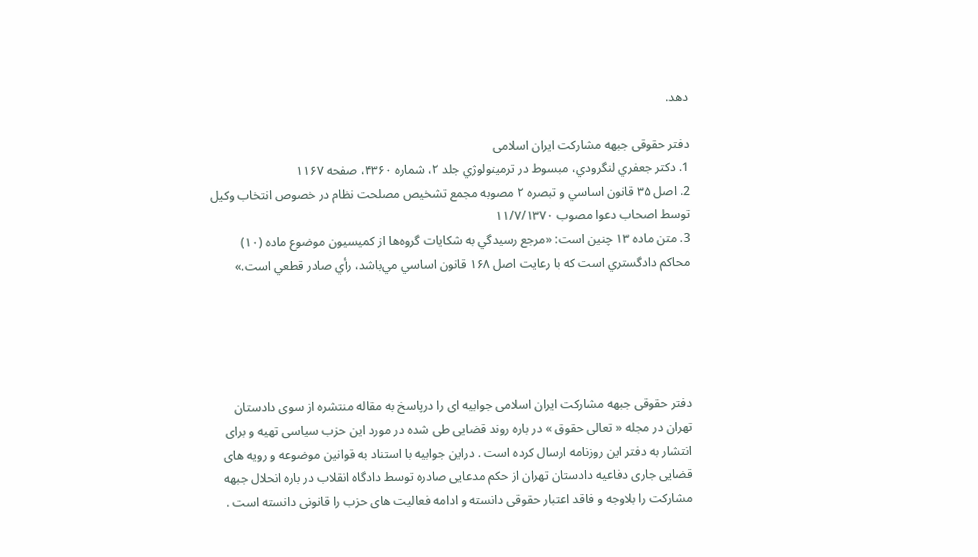دهد.

دفتر حقوقی جبهه مشارکت ایران اسلامی
1. دكتر جعفري لنگرودي، مبسوط در ترمينولوژي جلد ۲، شماره ۴٣۶۰، صفحه ۱۱۶۷
2. اصل ٣۵ قانون اساسي و تبصره ۲ مصوبه مجمع تشخيص مصلحت نظام در خصوص انتخاب وكيل توسط اصحاب دعوا مصوب ۱۱/۷/۱٣۷۰
3. متن ماده ۱٣ چنين است: «مرجع رسيدگي به شكايات گروه‌ها از كميسيون موضوع ماده (۱۰) محاكم دادگستري است كه با رعايت اصل ۱۶٨ قانون اساسي مي‌باشد،‌ رأي صادر قطعي است.»





دفتر حقوقی جبهه مشارکت ایران اسلامی جوابیه ای را درپاسخ به مقاله منتشره از سوی دادستان تهران در مجله « تعالی حقوق » در باره روند قضایی طی شده در مورد این حزب سیاسی تهیه و برای انتشار به دفتر این روزنامه ارسال کرده است . دراین جوابیه با استناد به قوانین موضوعه و رویه های قضایی جاری دفاعیه دادستان تهران از حکم مدعایی صادره توسط دادگاه انقلاب در باره انحلال جبهه مشارکت را بلاوجه و فاقد اعتبار حقوقی دانسته و ادامه فعالیت های حزب را قانونی دانسته است .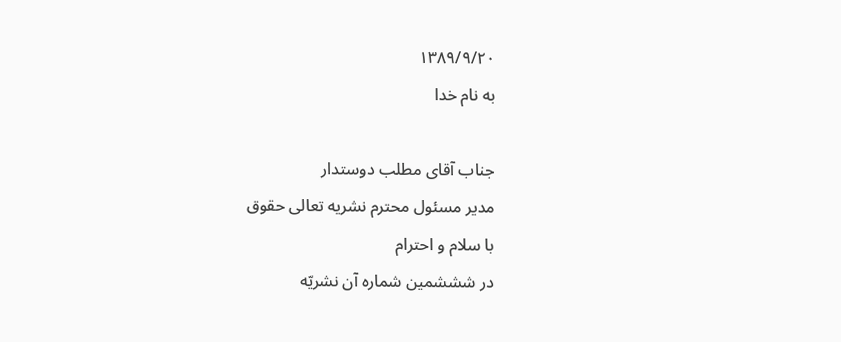۲۰/٩/۱٣٨٩
به نام خدا

جناب آقای مطلب دوستدار
مدیر مسئول محترم نشریه تعالی حقوق
با سلام و احترام
در شششمین شماره آن نشریّه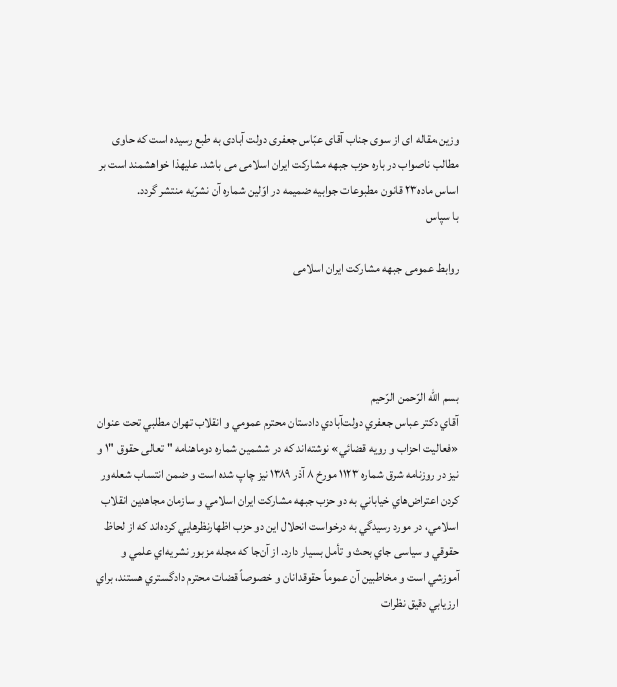وزین،مقاله ای از سوی جناب آقای عبّاس جعفری دولت آبادی به طبع رسیده است که حاوی مطالب ناصواب در باره حزب جبهه مشارکت ایران اسلامی می باشد. علیهذا خواهشمند است بر اساس ماده۲٣ قانون مطبوعات جوابیه ضمیمه در اوّلین شماره آن نشرّیه منتشر گردد.
با سپاس

روابط عمومی جبهه مشارکت ایران اسلامی




بسم الله الرّحمن الرّحیم
آقاي دكتر عباس جعفري دولت‌آبادي دادستان محترم عمومي و انقلاب تهران مطلبي تحت عنوان «فعاليت احزاب و رويه قضائي» نوشته‌اند كه در ششمین شماره دوماهنامه " تعالی حقوق "۱ و نیز در روزنامه شرق شماره ۱۱۲٣ مورخ ٨ آذر ۱٣٨٩ نيز چاپ شده است و ضمن انتساب شعله‌ور كردن اعتراض‌هاي خياباني به دو حزب جبهه مشاركت ايران اسلامي و سازمان مجاهدين انقلاب اسلامي، در مورد رسيدگي به درخواست انحلال اين دو حزب اظهارنظرهايي كرده‌اند كه از لحاظ حقوقي و سیاسی جاي بحث و تأمل بسیار دارد. از آن‌جا كه مجله مزبور نشريه‌اي علمي و آموزشي است و مخاطبين آن عموماً حقوقدانان و خصوصاً قضات محترم دادگستري هستند، براي ارزيابي دقيق نظرات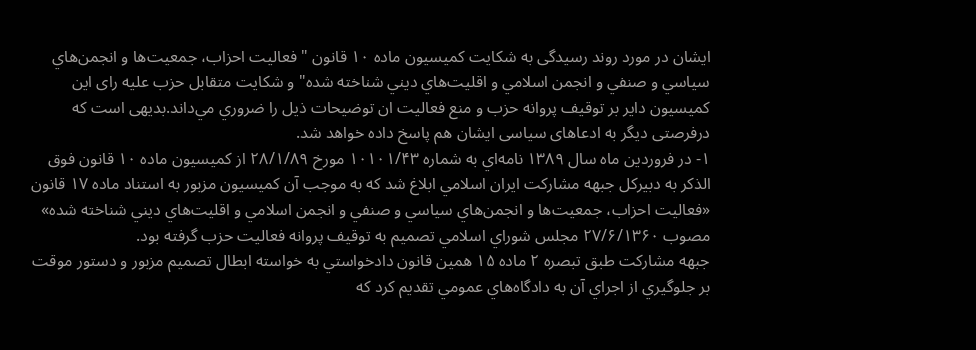ايشان در مورد روند رسیدگی به شکایت کمیسیون ماده ۱۰ قانون "فعاليت احزاب، جمعيت‌ها و انجمن‌هاي سياسي و صنفي و انجمن اسلامي و اقليت‌هاي ديني شناخته شده" و شکایت متقابل حزب علیه رای این کمیسیون دایر بر توقیف پروانه حزب و منع فعالیت ان توضيحات ذيل را ضروري مي‌داند.بدیهی است که درفرصتی دیگر به ادعاهای سیاسی ایشان هم پاسخ داده خواهد شد.
۱- در فروردين ماه سال ۱٣٨٩ نامه‌اي به شماره ۱۰۱۰۱/۴٣ مورخ ۲٨/۱/٨٩ از كميسيون ماده ۱۰ قانون فوق الذکر به دبیرکل جبهه مشاركت ايران اسلامي ابلاغ شد كه به موجب آن كميسيون مزبور به استناد ماده ۱۷ قانون «فعاليت احزاب، جمعيت‌ها و انجمن‌هاي سياسي و صنفي و انجمن اسلامي و اقليت‌هاي ديني شناخته شده» مصوب ۲۷/۶/۱٣۶۰ مجلس شوراي اسلامي تصميم به توقيف پروانه فعاليت حزب گرفته بود.
جبهه مشاركت طبق تبصره ۲ ماده ۱۵ همين قانون دادخواستي به خواسته ابطال تصميم مزبور و دستور موقت بر جلوگيري از اجراي آن به دادگاه‌هاي عمومي تقديم کرد كه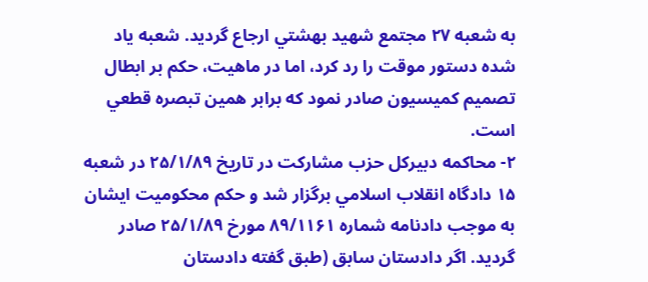به شعبه ۲۷ مجتمع شهيد بهشتي ارجاع گرديد. شعبه ياد شده دستور موقت را رد كرد، اما در ماهيت، حكم بر ابطال تصميم كميسيون صادر نمود كه برابر همين تبصره قطعي است.
۲- محاكمه دبيركل حزب مشاركت در تاريخ ۲۵/۱/٨٩ در شعبه ۱۵ دادگاه انقلاب اسلامي برگزار شد و حكم محكوميت ايشان به موجب دادنامه شماره ٨٩/۱۱۶۱ مورخ ۲۵/۱/٨٩ صادر گرديد. اگر دادستان سابق (طبق گفته دادستان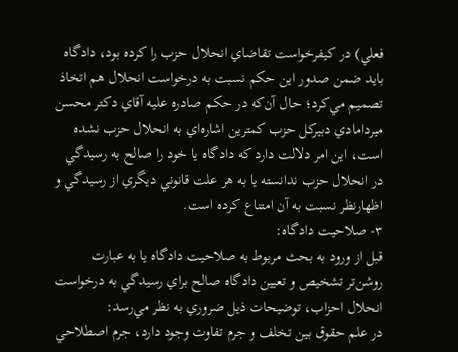فعلي) در كيفرخواست تقاضاي انحلال حزب را كرده بود، دادگاه بايد ضمن صدور اين حكم نسبت به درخواست انحلال هم اتخاذ تصميم مي‌كرد؛ حال آن‌كه در حكم صادره عليه آقاي دكتر محسن ميردامادي دبيركل حزب كمترين اشاره‌اي به انحلال حزب نشده است، اين امر دلالت دارد كه دادگاه يا خود را صالح به رسيدگي در انحلال حزب ندانسته يا به هر علت قانوني ديگري از رسيدگي و اظهارنظر نسبت به آن امتناع كرده است.
٣- صلاحيت دادگاه:
قبل از ورود به بحث مربوط به صلاحيت دادگاه يا به عبارت روشن‌تر تشخيص و تعيين دادگاه صالح براي رسيدگي به درخواست انحلال احزاب، توضيحات ذيل ضروري به نظر مي‌رسد:
در علم حقوق بين تخلف و جرم تفاوت وجود دارد، جرم اصطلاحي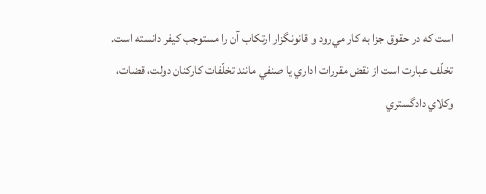است كه در حقوق جزا به كار مي‌رود و قانونگزار ارتكاب آن را مستوجب كيفر دانسته است.
تخلّف عبارت است از نقض مقررات اداري يا صنفي مانند تخلّفات كاركنان دولت، قضات، وكلاي دادگستري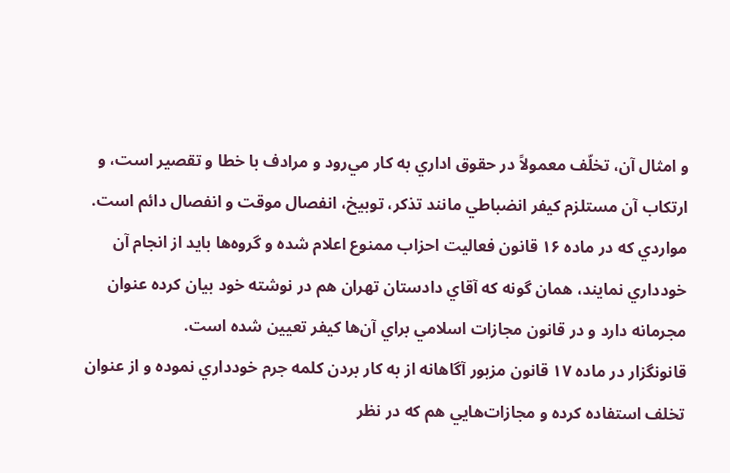و امثال آن، تخلّف معمولاً در حقوق اداري به كار مي‌رود و مرادف با خطا و تقصير است، و ارتكاب آن مستلزم كيفر انضباطي مانند تذكر، توبيخ، انفصال موقت و انفصال دائم است.
مواردي كه در ماده ۱۶ قانون فعاليت احزاب ممنوع اعلام شده و گروه‌ها بايد از انجام آن خودداري نمايند، همان گونه كه آقاي دادستان تهران هم در نوشته خود بيان كرده عنوان مجرمانه دارد و در قانون مجازات اسلامي براي آن‌ها كيفر تعيين شده است.
قانونگزار در ماده ۱۷ قانون مزبور آگاهانه از به كار بردن كلمه جرم خودداري نموده و از عنوان تخلف استفاده كرده و مجازات‌هايي هم كه در نظر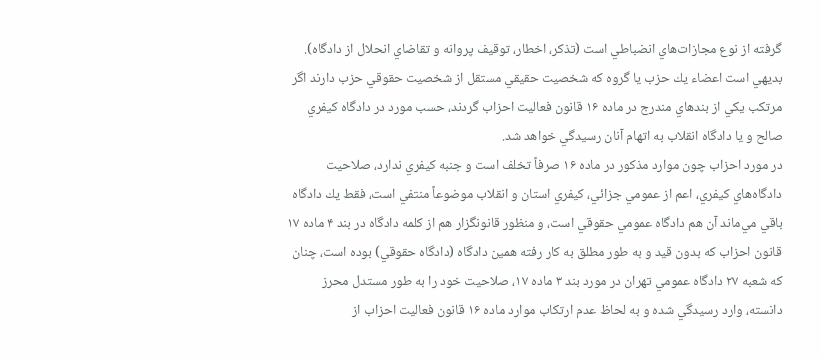گرفته از نوع مجازات‌هاي انضباطي است (تذكر، اخطار، توقيف پروانه و تقاضاي انحلال از دادگاه).
بديهي است اعضاء يك حزب يا گروه كه شخصيت حقيقي مستقل از شخصيت حقوقي حزب دارند اگر مرتكب يكي از بندهاي مندرج در ماده ۱۶ قانون فعاليت احزاب گردند، حسب مورد در دادگاه كيفري صالح و يا دادگاه انقلاب به اتهام آنان رسيدگي خواهد شد.
در مورد احزاب چون موارد مذكور در ماده ۱۶ صرفاً تخلف است و جنبه كيفري ندارد، صلاحيت دادگاه‌هاي كيفري، اعم از عمومي جزائي، كيفري استان و انقلاب موضوعاً منتفي است، فقط يك دادگاه باقي مي‌ماند آن هم دادگاه عمومي حقوقي است، و منظور قانونگزار هم از كلمه دادگاه در بند ۴ ماده ۱۷ قانون احزاب كه بدون قيد و به طور مطلق به كار رفته همين دادگاه (دادگاه حقوقي) بوده است، چنان كه شعبه ۲۷ دادگاه عمومي تهران در مورد بند ٣ ماده ۱۷، صلاحيت خود را به طور مستدل محرز دانسته، وارد رسيدگي شده و به لحاظ عدم ارتكاب موارد ماده ۱۶ قانون فعاليت احزاب از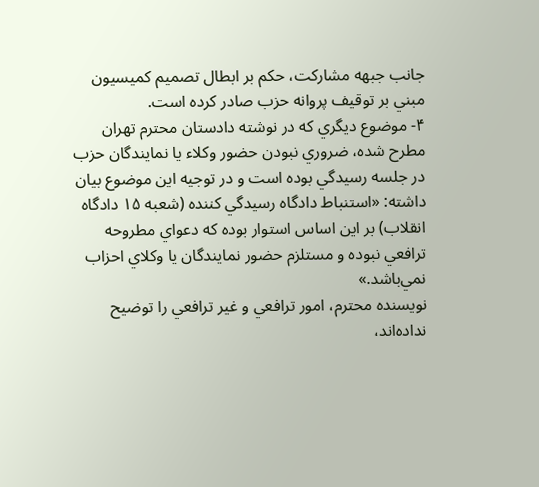جانب جبهه مشاركت، حكم بر ابطال تصميم كميسيون مبني بر توقيف پروانه حزب صادر كرده است.
۴- موضوع ديگري كه در نوشته دادستان محترم تهران مطرح شده، ضروري نبودن حضور وكلاء يا نمايندگان حزب در جلسه رسيدگي بوده است و در توجيه اين موضوع بيان داشته: «استنباط دادگاه رسيدگي كننده (شعبه ۱۵ دادگاه انقلاب) بر اين اساس استوار بوده كه دعواي مطروحه ترافعي نبوده و مستلزم حضور نمايندگان يا وكلاي احزاب نمي‌باشد.»
نويسنده محترم، امور ترافعي و غير ترافعي را توضيح نداده‌اند،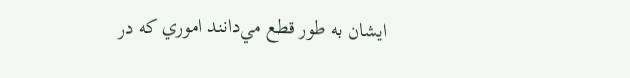ايشان به طور قطع مي‌دانند اموري كه در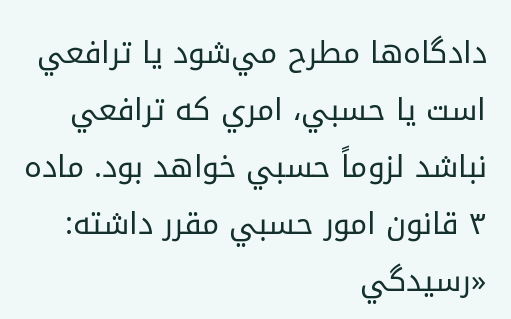دادگاه‌ها مطرح مي‌شود يا ترافعي است يا حسبي، امري كه ترافعي نباشد لزوماً حسبي خواهد بود. ماده ٣ قانون امور حسبي مقرر داشته: «رسيدگي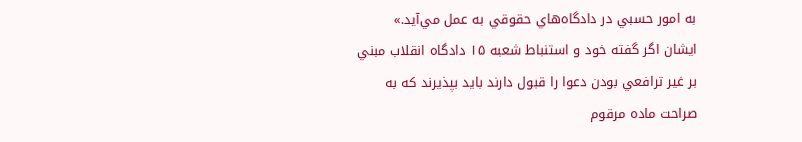به امور حسبي در دادگاه‌هاي حقوقي به عمل مي‌آيد.»
ايشان اگر گفته خود و استنباط شعبه ۱۵ دادگاه انقلاب مبني بر غير ترافعي بودن دعوا را قبول دارند بايد بپذيرند كه به صراحت ماده مرقوم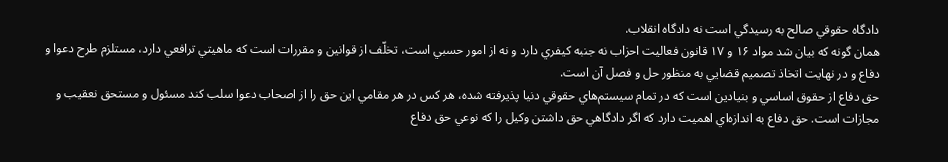دادگاه حقوقي صالح به رسيدگي است نه دادگاه انقلاب.
همان گونه كه بيان شد مواد ۱۶ و ۱۷ قانون فعاليت احزاب نه جنبه كيفري دارد و نه از امور حسبي است، تخلّف از قوانين و مقررات است كه ماهيتي ترافعي دارد، مستلزم طرح دعوا و دفاع و در نهايت اتخاذ تصميم قضايي به منظور حل و فصل آن است.
حق دفاع از حقوق اساسي و بنيادين است كه در تمام سيستم‌هاي حقوقي دنيا پذيرفته شده، هر كس در هر مقامي اين حق را از اصحاب دعوا سلب كند مسئول و مستحق نعقيب و مجازات است. حق دفاع به اندازه‌اي اهميت دارد كه اگر دادگاهي حق داشتن وكيل را كه نوعي حق دفاع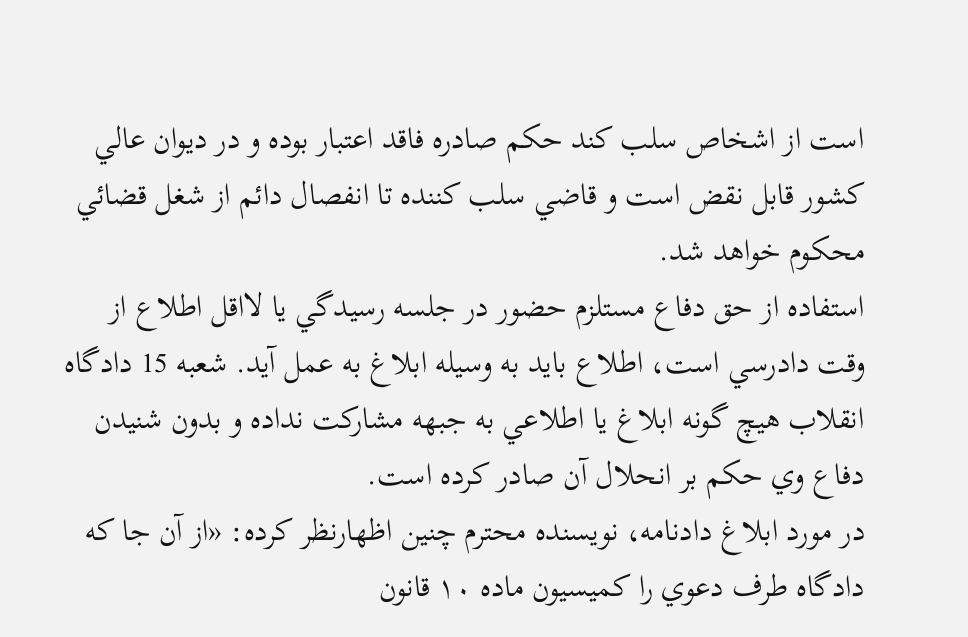است از اشخاص سلب كند حكم صادره فاقد اعتبار بوده و در ديوان عالي كشور قابل نقض است و قاضي سلب كننده تا انفصال دائم از شغل قضائي محكوم خواهد شد.
استفاده از حق دفاع مستلزم حضور در جلسه رسيدگي يا لااقل اطلاع از وقت دادرسي است، اطلاع بايد به وسيله ابلاغ به عمل آيد. شعبه 15 دادگاه انقلاب هيچ گونه ابلاغ يا اطلاعي به جبهه مشاركت نداده و بدون شنيدن دفاع وي حكم بر انحلال آن صادر كرده است.
در مورد ابلاغ دادنامه، نويسنده محترم چنين اظهارنظر كرده: «از آن جا كه دادگاه طرف دعوي را كميسيون ماده ۱۰ قانون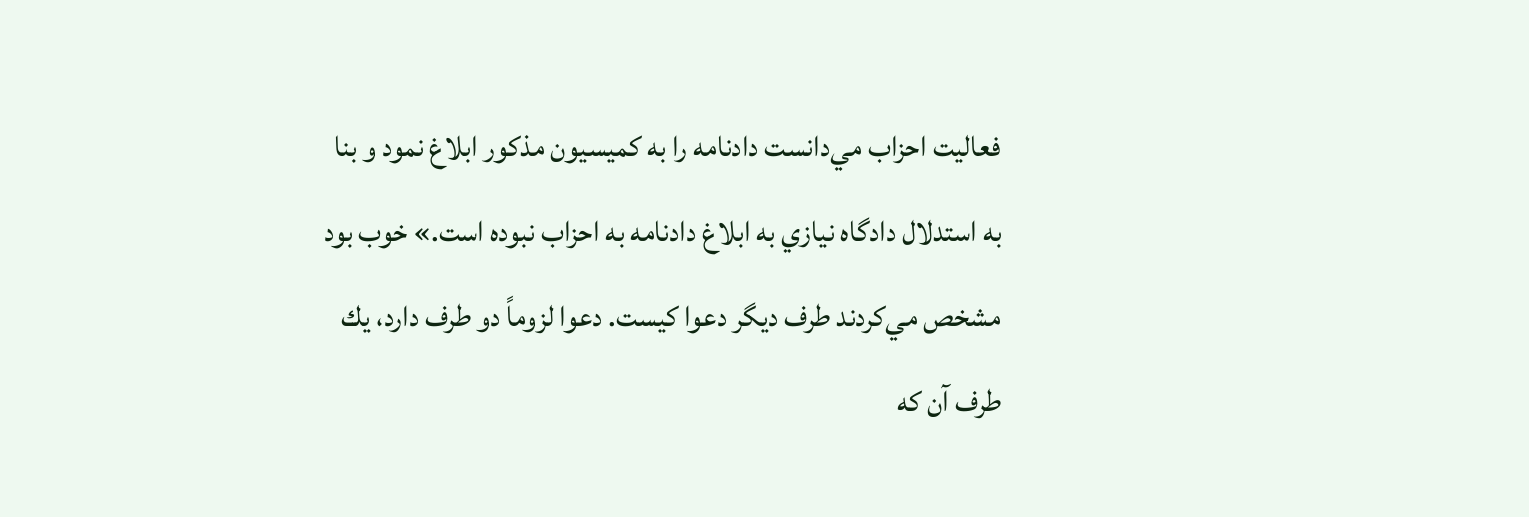فعاليت احزاب مي‌دانست دادنامه را به كميسيون مذكور ابلاغ نمود و بنا به استدلال دادگاه نيازي به ابلاغ دادنامه به احزاب نبوده است.» خوب بود مشخص مي‌كردند طرف ديگر دعوا كيست. دعوا لزوماً‌ دو طرف دارد، يك طرف آن كه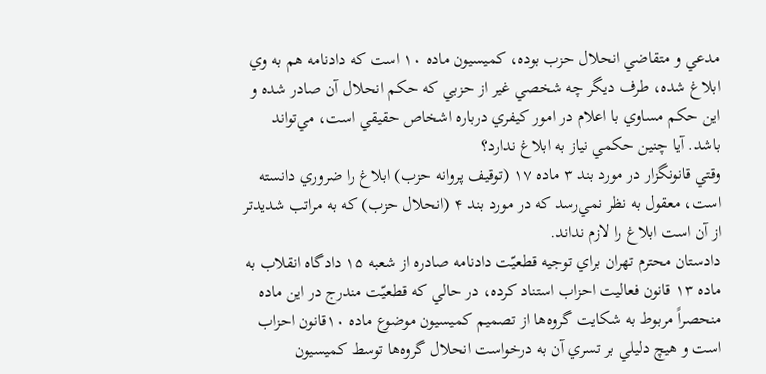مدعي و متقاضي انحلال حزب بوده، كميسيون ماده ۱۰ است كه دادنامه هم به وي ابلاغ شده، طرف ديگر چه شخصي غير از حزبي كه حكم انحلال آن صادر شده و اين حكم مساوي با اعلام در امور كيفري درباره اشخاص حقيقي است، مي‌تواند باشد. آيا چنين حكمي نياز به ابلاغ ندارد؟
وقتي قانونگزار در مورد بند ٣ ماده ۱۷ (توقيف پروانه حزب) ابلاغ را ضروري دانسته است، معقول به نظر نمي‌رسد كه در مورد بند ۴ (انحلال حزب) كه به مراتب شديدتر از آن است ابلاغ را لازم نداند.
دادستان محترم تهران براي توجيه قطعيّت دادنامه صادره از شعبه ۱۵ دادگاه انقلاب به ماده ۱٣ قانون فعاليت احزاب استناد كرده، در حالي كه قطعيّت مندرج در اين ماده منحصراً مربوط به شكايت گروه‌ها از تصميم كميسيون موضوع ماده ۱۰قانون احزاب است و هيچ دليلي بر تسري آن به درخواست انحلال گروه‌ها توسط كميسيون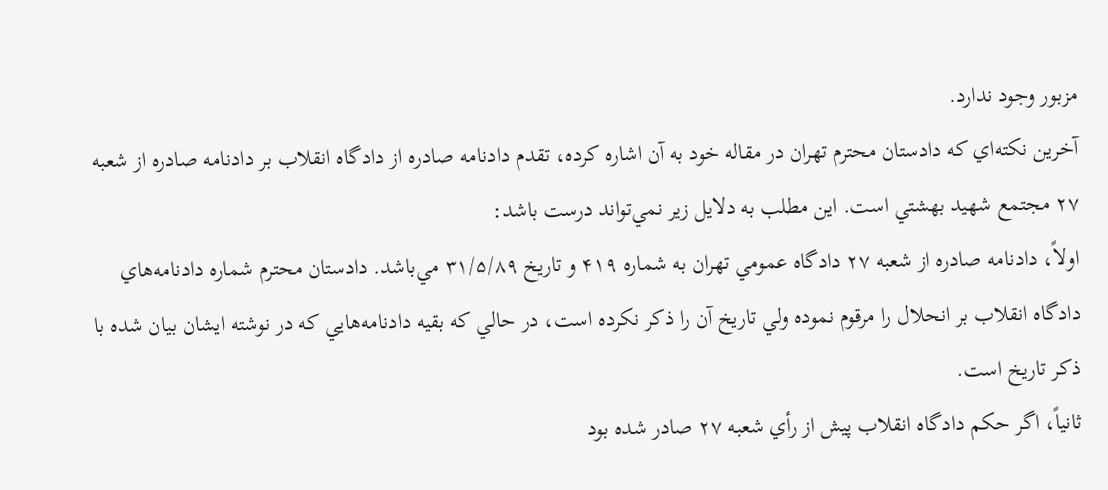مزبور وجود ندارد.
آخرين نكته‌اي كه دادستان محترم تهران در مقاله خود به آن اشاره كرده، تقدم دادنامه صادره از دادگاه انقلاب بر دادنامه صادره از شعبه ۲۷ مجتمع شهيد بهشتي است. اين مطلب به دلايل زير نمي‌تواند درست باشد:
اولاً، دادنامه صادره از شعبه ۲۷ دادگاه عمومي تهران به شماره ۴۱٩ و تاريخ ٣۱/۵/٨٩ مي‌باشد. دادستان محترم شماره دادنامه‌هاي دادگاه انقلاب بر انحلال را مرقوم نموده ولي تاريخ آن را ذكر نكرده است، در حالي كه بقيه دادنامه‌هايي كه در نوشته ايشان بيان شده با ذكر تاريخ است.
ثانياً، اگر حكم دادگاه انقلاب پيش از رأي شعبه ۲۷ صادر شده بود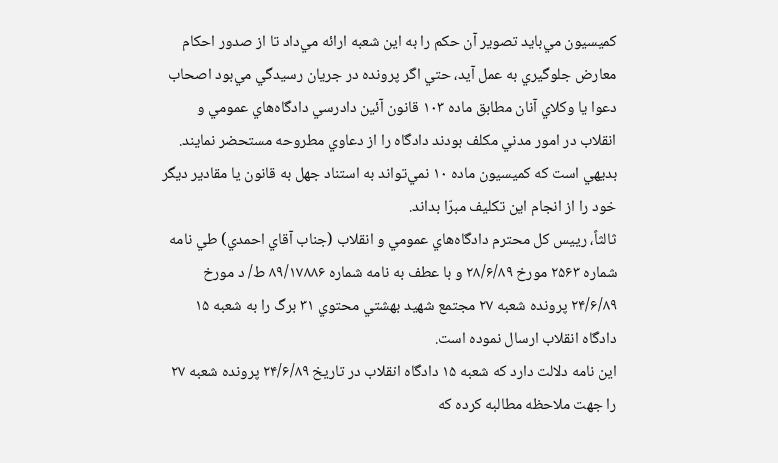كميسيون مي‌بايد تصوير آن حكم را به اين شعبه ارائه مي‌داد تا از صدور احكام معارض جلوگيري به عمل آيد، حتي اگر پرونده در جريان رسيدگي مي‌بود اصحاب دعوا يا وكلاي آنان مطابق ماده ۱۰٣ قانون آئين دادرسي دادگاه‌هاي عمومي و انقلاب در امور مدني مكلف بودند دادگاه را از دعاوي مطروحه مستحضر نمايند.
بديهي است كه كميسيون ماده ۱۰ نمي‌تواند به استناد جهل به قانون يا مقادير ديگر خود را از انجام اين تكليف مبرّا بداند.
ثالثاً، رييس كل محترم دادگاه‌هاي عمومي و انقلاب (جناب آقاي احمدي) طي نامه شماره ۲۵۶٣ مورخ ۲٨/۶/٨٩ و با عطف به نامه شماره ٨٩/۱۷٨٨۶ ط/ د مورخ ۲۴/۶/٨٩ پرونده شعبه ۲۷ مجتمع شهيد بهشتي محتوي ٣۱ برگ را به شعبه ۱۵ دادگاه انقلاب ارسال نموده است.
اين نامه دلالت دارد كه شعبه ۱۵ دادگاه انقلاب در تاريخ ۲۴/۶/٨٩ پرونده شعبه ۲۷ را جهت ملاحظه مطالبه كرده كه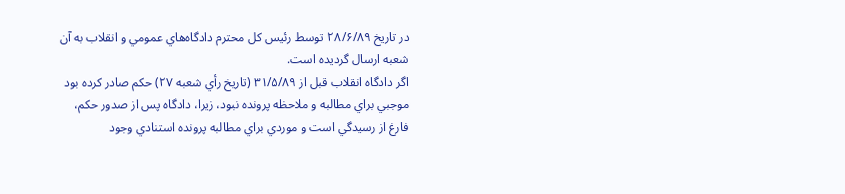در تاريخ ۲٨/۶/٨٩ توسط رئيس كل محترم دادگاه‌هاي عمومي و انقلاب به آن شعبه ارسال گرديده است.
اگر دادگاه انقلاب قبل از ٣۱/۵/٨٩ (تاريخ رأي شعبه ۲۷) حكم صادر كرده بود موجبي براي مطالبه و ملاحظه پرونده نبود، زيرا، دادگاه پس از صدور حكم، فارغ از رسيدگي است و موردي براي مطالبه پرونده استنادي وجود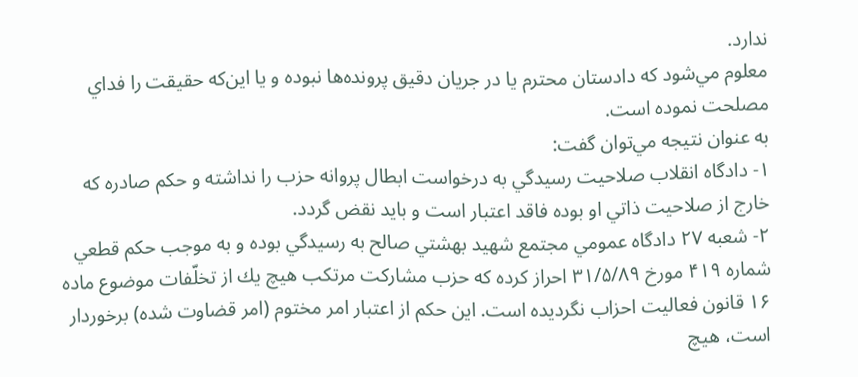ندارد.
معلوم مي‌شود كه دادستان محترم يا در جريان دقيق پرونده‌ها نبوده و يا اين‌كه حقيقت را فداي مصلحت نموده است.
به عنوان نتيجه مي‌توان گفت:
۱- دادگاه انقلاب صلاحيت رسيدگي به درخواست ابطال پروانه حزب را نداشته و حكم صادره كه خارج از صلاحيت ذاتي او بوده فاقد اعتبار است و بايد نقض گردد.
۲- شعبه ۲۷ دادگاه عمومي مجتمع شهيد بهشتي صالح به رسيدگي بوده و به موجب حكم قطعي شماره ۴۱٩ مورخ ٣۱/۵/٨٩ احراز كرده كه حزب مشاركت مرتكب هيچ يك از تخلّفات موضوع ماده ۱۶ قانون فعاليت احزاب نگرديده است. اين حكم از اعتبار امر مختوم (امر قضاوت شده) برخوردار است، هيچ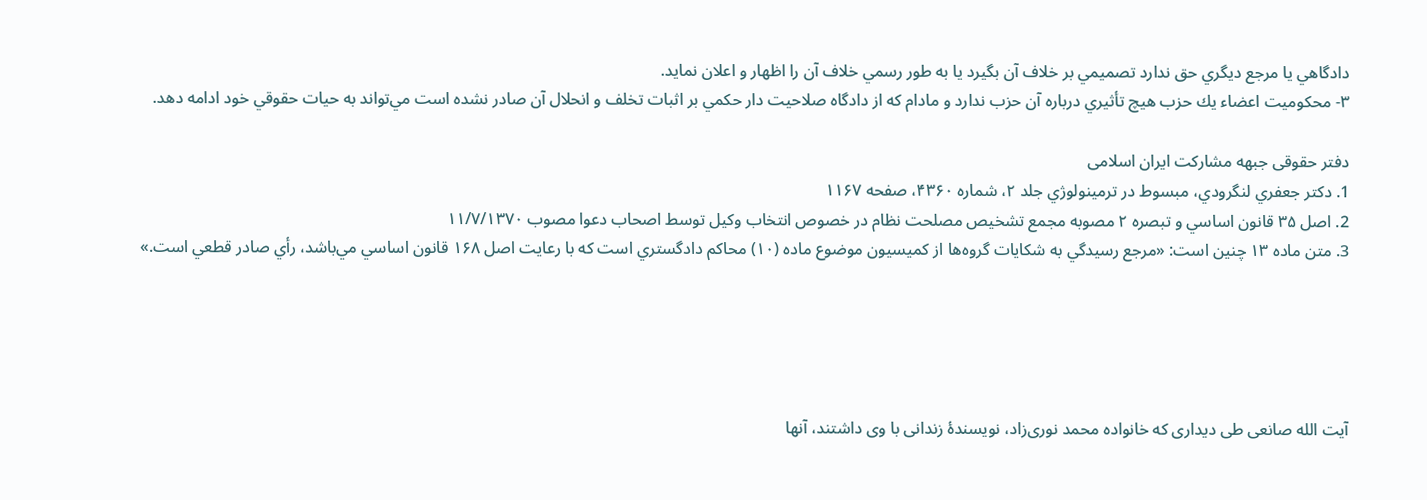دادگاهي يا مرجع ديگري حق ندارد تصميمي بر خلاف آن بگيرد يا به طور رسمي خلاف آن را اظهار و اعلان نمايد.
٣- محكوميت اعضاء يك حزب هيچ تأثيري درباره آن حزب ندارد و مادام كه از دادگاه صلاحيت دار حكمي بر اثبات تخلف و انحلال آن صادر نشده است مي‌تواند به حيات حقوقي خود ادامه دهد.

دفتر حقوقی جبهه مشارکت ایران اسلامی
1. دكتر جعفري لنگرودي، مبسوط در ترمينولوژي جلد ۲، شماره ۴٣۶۰، صفحه ۱۱۶۷
2. اصل ٣۵ قانون اساسي و تبصره ۲ مصوبه مجمع تشخيص مصلحت نظام در خصوص انتخاب وكيل توسط اصحاب دعوا مصوب ۱۱/۷/۱٣۷۰
3. متن ماده ۱٣ چنين است: «مرجع رسيدگي به شكايات گروه‌ها از كميسيون موضوع ماده (۱۰) محاكم دادگستري است كه با رعايت اصل ۱۶٨ قانون اساسي مي‌باشد،‌ رأي صادر قطعي است.»





آیت الله صانعی طی دیداری که خانواده محمد نوری‌زاد، نویسندۀ زندانی با وی داشتند، آنها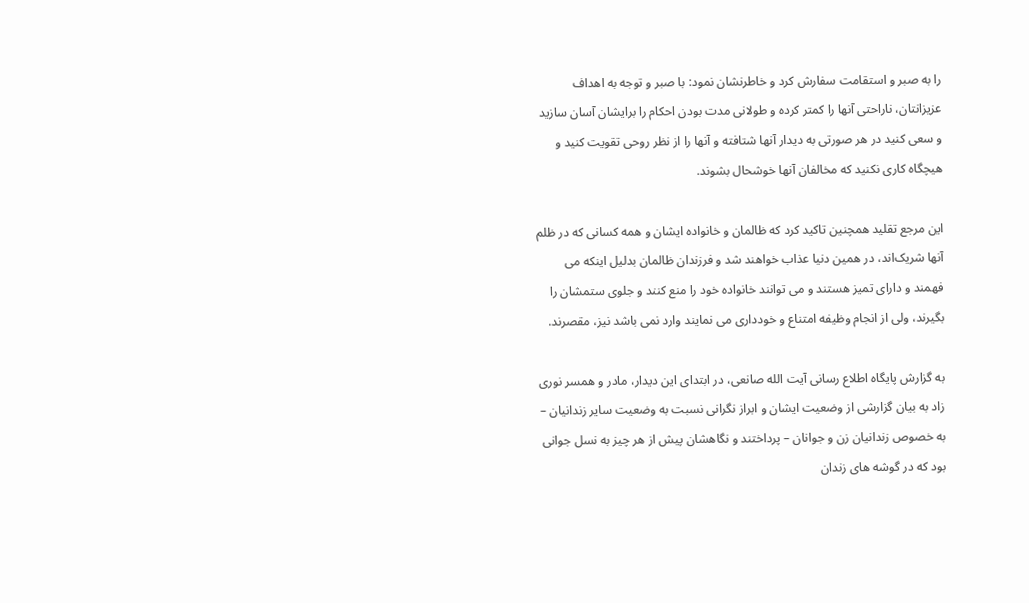را به صبر و استقامت سفارش کرد و خاطرنشان نمود: با صبر و توجه به اهداف عزیزانتان، ناراحتی آنها را کمتر کرده و طولانی مدت بودن احکام را برایشان آسان سازید و سعی کنید در هر صورتی به دیدار آنها شتافته و آنها را از نظر روحی تقویت کنید و هیچگاه کاری نکنید که مخالفان آنها خوشحال بشوند.

این مرجع تقلید همچنین تاکید کرد که ظالمان و خانواده ایشان و همه کسانی که در ظلم آنها شریک‌اند، در همین دنیا عذاب خواهند شد و فرزندان ظالمان بدلیل اینکه می فهمند و دارای تمیز هستند و می توانند خانواده خود را منع کنند و جلوی ستمشان را بگیرند، ولی از انجام وظیفه امتناع و خودداری می نمایند وارد نمی باشد نیز، مقصرند.

به گزارش پایگاه اطلاع رسانی آیت الله صانعی، در ابتدای این دیدار، مادر و همسر نوری زاد به بیان گزارشی از وضعیت ایشان و ابراز نگرانی نسبت به وضعیت سایر زندانیان – به خصوص زندانیان زن و جوانان – پرداختند و نگاهشان پیش از هر چیز به نسل جوانی بود که در گوشه های زندان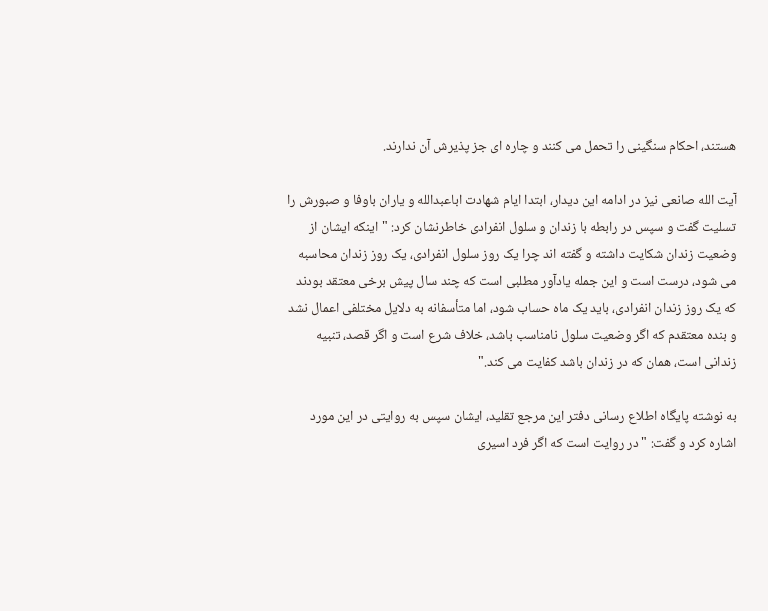هستند، احکام سنگینی را تحمل می کنند و چاره ای جز پذیرش آن ندارند.

آیت الله صانعی نیز در ادامه این دیدار، ابتدا ایام شهادت اباعبدالله و یاران باوفا و صبورش را تسلیت گفت و سپس در رابطه با زندان و سلول انفرادی خاطرنشان کرد: "اینکه ایشان از وضعیت زندان شکایت داشته و گفته اند چرا یک روز سلول انفرادی، یک روز زندان محاسبه می شود، درست است و این جمله یادآور مطلبی است که چند سال پیش برخی معتقد بودند که یک روز زندان انفرادی، باید یک ماه حساب شود، اما متأسفانه به دلایل مختلفی اعمال نشد و بنده معتقدم که اگر وضعیت سلول نامناسب باشد، خلاف شرع است و اگر قصد، تنبیه زندانی است، همان که در زندان باشد کفایت می کند."

به نوشته پایگاه اطلاع رسانی دفتر این مرجع تقلید، ایشان سپس به روایتی در این مورد اشاره کرد و گفت: "در روایت است که اگر فرد اسیری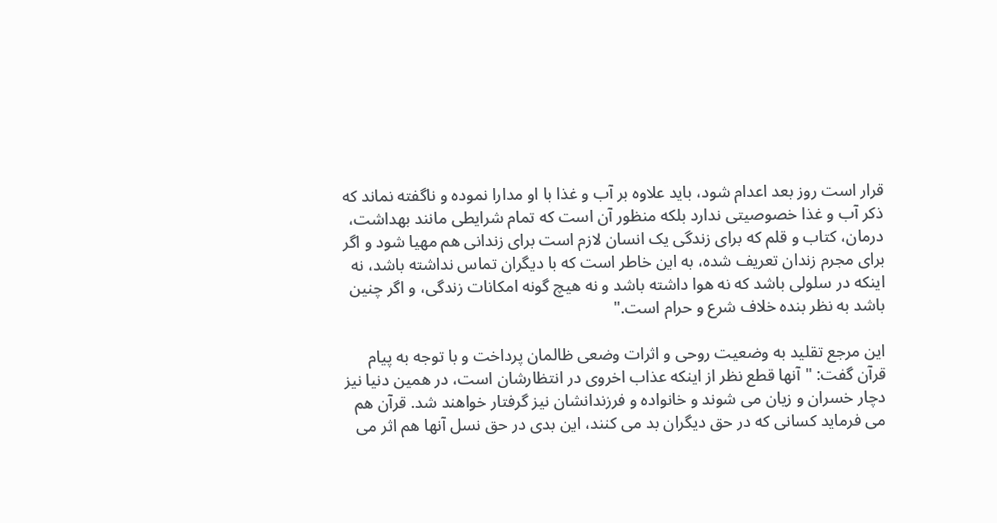قرار است روز بعد اعدام شود، باید علاوه بر آب و غذا با او مدارا نموده و ناگفته نماند که ذکر آب و غذا خصوصیتی ندارد بلکه منظور آن است که تمام شرایطی مانند بهداشت، درمان، کتاب و قلم که برای زندگی یک انسان لازم است برای زندانی هم مهیا شود و اگر برای مجرم زندان تعریف شده، به این خاطر است که با دیگران تماس نداشته باشد، نه اینکه در سلولی باشد که نه هوا داشته باشد و نه هیچ گونه امکانات زندگی، و اگر چنین باشد به نظر بنده خلاف شرع و حرام است."

این مرجع تقلید به وضعیت روحی و اثرات وضعی ظالمان پرداخت و با توجه به پیام قرآن گفت: "آنها قطع نظر از اینکه عذاب اخروی در انتظارشان است، در همین دنیا نیز دچار خسران و زیان می شوند و خانواده و فرزندانشان نیز گرفتار خواهند شد. قرآن هم می فرماید کسانی که در حق دیگران بد می کنند، این بدی در حق نسل آنها هم اثر می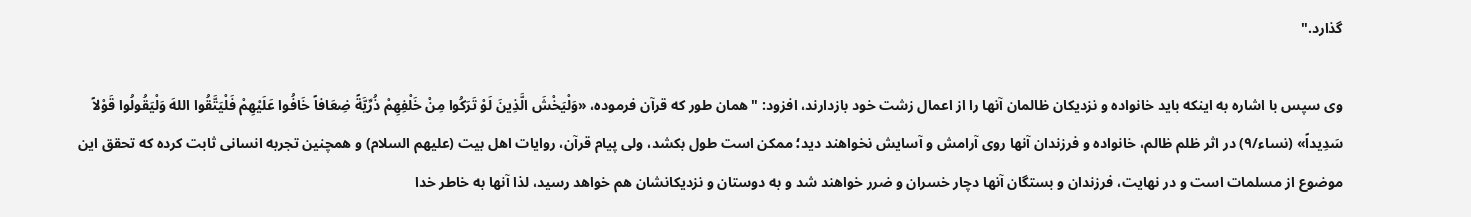گذارد."

وی سپس با اشاره به اینکه باید خانواده و نزدیکان ظالمان آنها را از اعمال زشت خود بازدارند، افزود: "همان طور که قرآن فرموده، «وَلْیَخْشَ الَّذِینَ لَوْ تَرَکُوا مِنْ خَلْفِهِمْ ذُرِّیَّةً ضِعَافاً خَافُوا عَلَیْهِمْ فَلْیَتَّقُوا اللهَ وَلْیَقُولُوا قَوْلاً سَدِیداً» (نساء/۹) در اثر ظلم ظالم، خانواده و فرزندان آنها روی آرامش و آسایش نخواهند دید؛ ممکن است طول بکشد، ولی پیام قرآن، روایات اهل بیت (علیهم السلام) و همچنین تجربه انسانی ثابت کرده که تحقق این موضوع از مسلمات است و در نهایت، فرزندان و بستگان آنها دچار خسران و ضرر خواهند شد و به دوستان و نزدیکانشان هم خواهد رسید، لذا آنها به خاطر خدا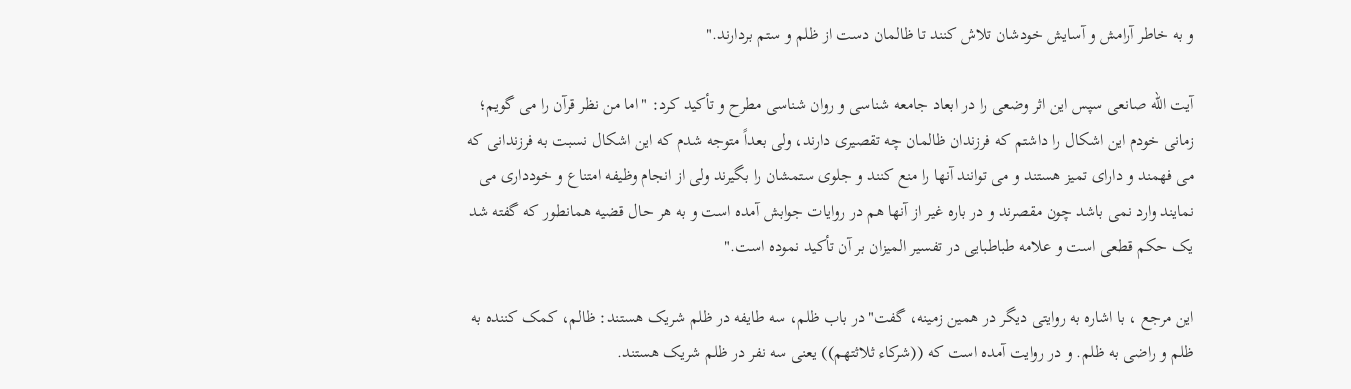و به خاطر آرامش و آسایش خودشان تلاش کنند تا ظالمان دست از ظلم و ستم بردارند."

آیت الله صانعی سپس این اثر وضعی را در ابعاد جامعه شناسی و روان شناسی مطرح و تأکید کرد: "اما من نظر قرآن را می گویم؛ زمانی خودم این اشکال را داشتم که فرزندان ظالمان چه تقصیری دارند، ولی بعداً متوجه شدم که این اشکال نسبت به فرزندانی که می فهمند و دارای تمیز هستند و می توانند آنها را منع کنند و جلوی ستمشان را بگیرند ولی از انجام وظیفه امتناع و خودداری می نمایند وارد نمی باشد چون مقصرند و در باره غیر از آنها هم در روایات جوابش آمده است و به هر حال قضیه همانطور که گفته شد یک حکم قطعی است و علامه طباطبایی در تفسیر المیزان بر آن تأکید نموده است."

این مرجع ، با اشاره به روایتی دیگر در همین زمینه، گفت"در باب ظلم، سه طایفه در ظلم شریک هستند: ظالم، کمک کننده به ظلم و راضی به ظلم. و در روایت آمده است که ((شرکاء ثلاثتهم)) یعنی سه نفر در ظلم شریک هستند.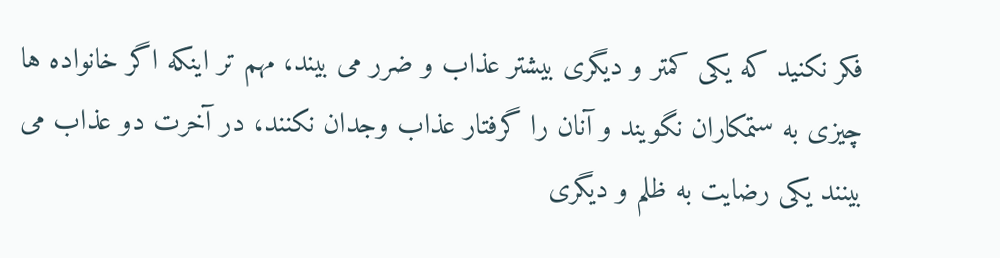فکر نکنید که یکی کمتر و دیگری بیشتر عذاب و ضرر می بیند، مهم تر اینکه اگر خانواده ها چیزی به ستمکاران نگویند و آنان را گرفتار عذاب وجدان نکنند، در آخرت دو عذاب می بینند یکی رضایت به ظلم و دیگری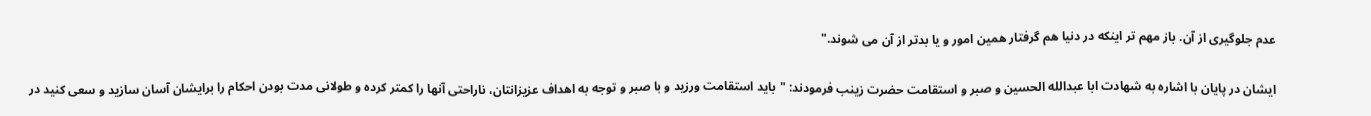عدم جلوگیری از آن. باز مهم تر اینکه در دنیا هم گرفتار همین امور و یا بدتر از آن می شوند."

ایشان در پایان با اشاره به شهادت ابا عبدالله الحسین و صبر و استقامت حضرت زینب فرمودند: "باید استقامت ورزید و با صبر و توجه به اهداف عزیزانتان، ناراحتی آنها را کمتر کرده و طولانی مدت بودن احکام را برایشان آسان سازید و سعی کنید در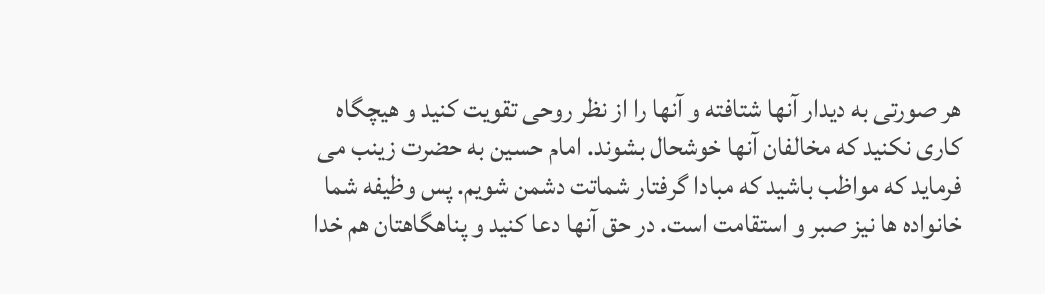هر صورتی به دیدار آنها شتافته و آنها را از نظر روحی تقویت کنید و هیچگاه کاری نکنید که مخالفان آنها خوشحال بشوند. امام حسین به حضرت زینب می فرماید که مواظب باشید که مبادا گرفتار شماتت دشمن شویم. پس وظیفه شما خانواده ها نیز صبر و استقامت است. در حق آنها دعا کنید و پناهگاهتان هم خدا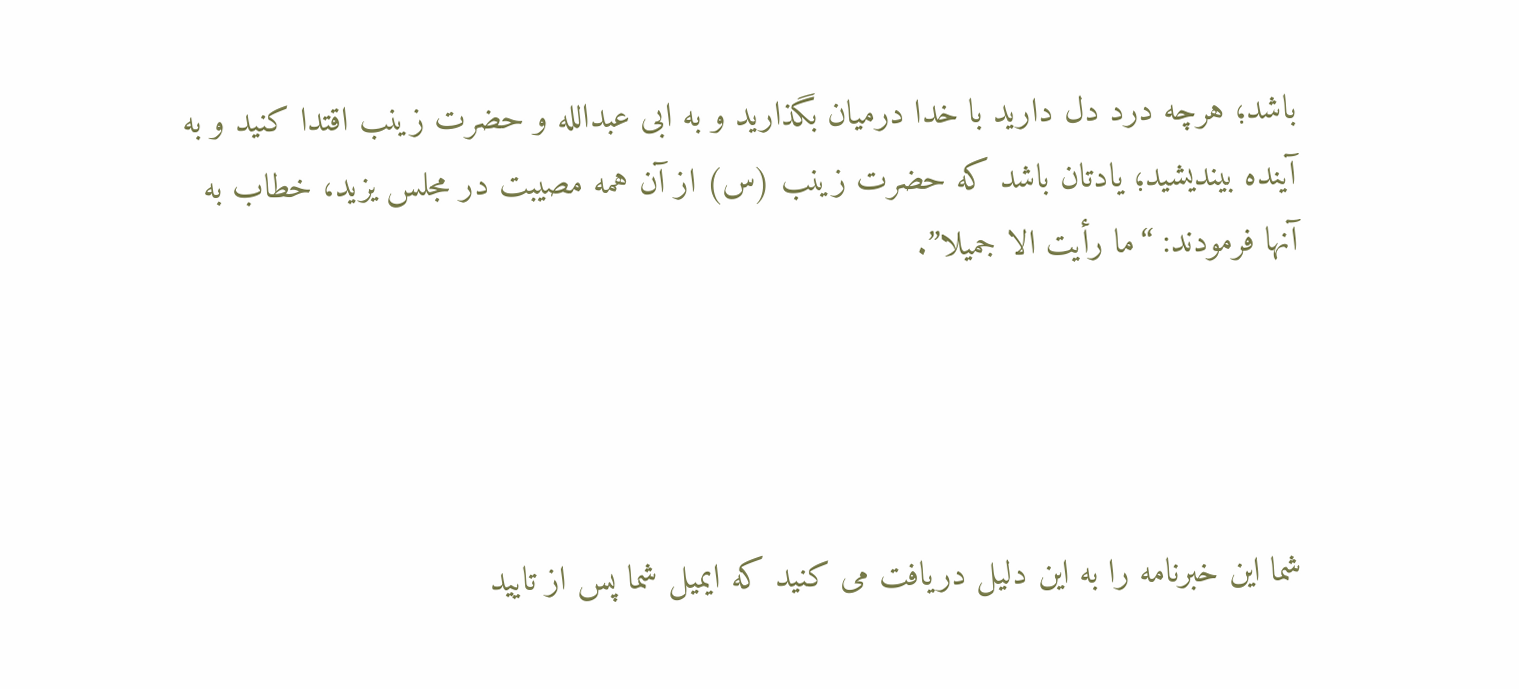باشد؛ هرچه درد دل دارید با خدا درمیان بگذارید و به ابی عبدالله و حضرت زینب اقتدا کنید و به آینده بیندیشید؛ یادتان باشد که حضرت زینب (س) از آن همه مصیبت در مجلس یزید، خطاب به آنها فرمودند: “ما رأیت الا جمیلا”.




شما این خبرنامه را به این دلیل دریافت می کنید که ایمیل شما پس از تایید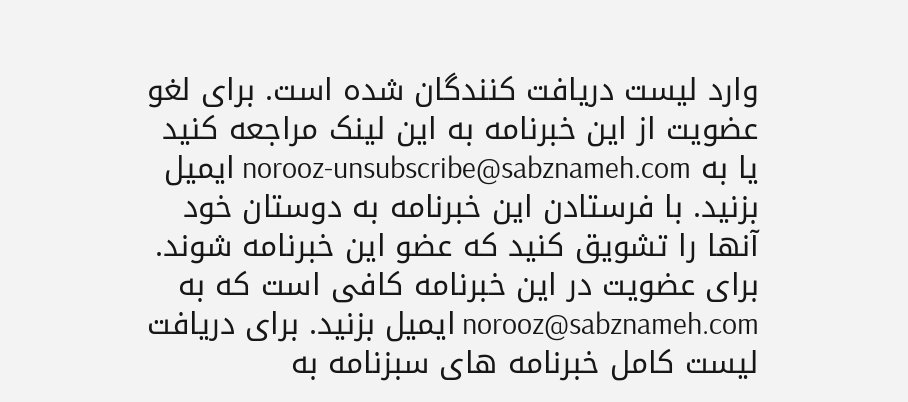وارد لیست دریافت کنندگان شده است. برای لغو عضویت از این خبرنامه به این لینک مراجعه کنید یا به norooz-unsubscribe@sabznameh.com ایمیل بزنید. با فرستادن این خبرنامه به دوستان خود آنها را تشویق کنید که عضو این خبرنامه شوند. برای عضویت در این خبرنامه کافی است که به norooz@sabznameh.com ایمیل بزنید. برای دریافت لیست کامل خبرنامه های سبزنامه به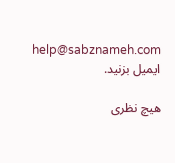help@sabznameh.com ایمیل بزنید.

هیچ نظری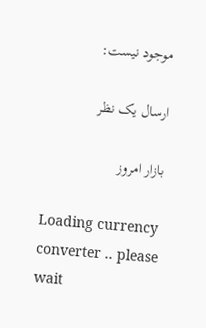موجود نیست:

ارسال یک نظر

بازار امروز

Loading currency converter .. please wait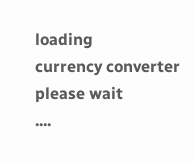loading
currency converter
please wait
....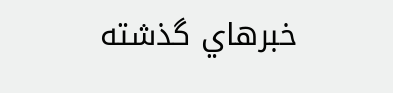خبرهاي گذشته